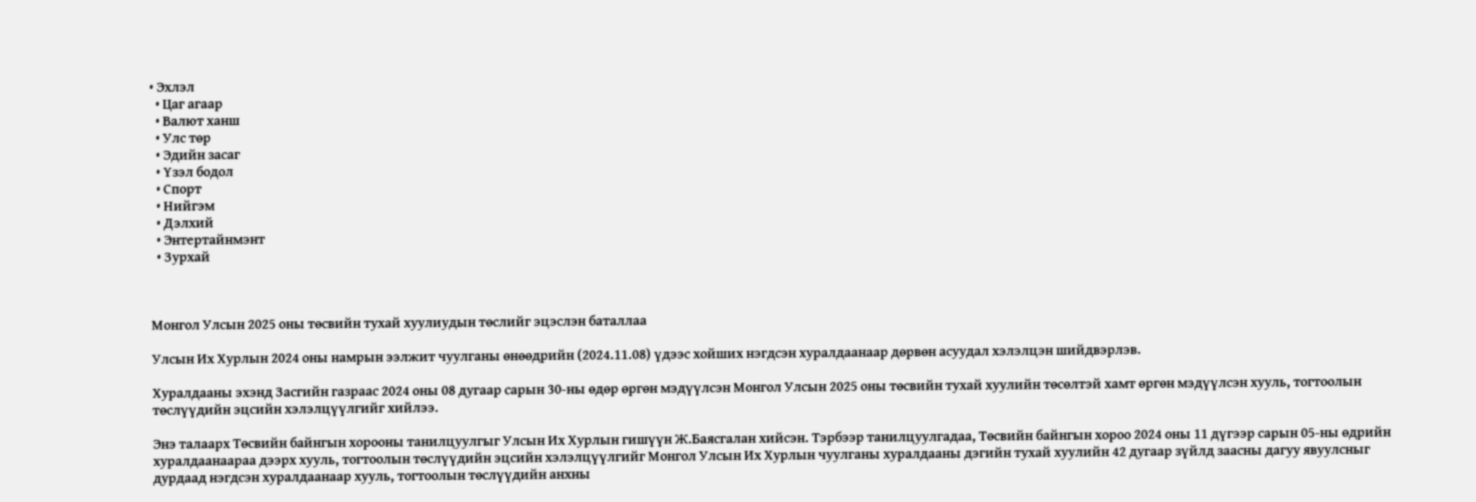• Эхлэл
  • Цаг агаар
  • Валют ханш
  • Улс төр
  • Эдийн засаг
  • Үзэл бодол
  • Спорт
  • Нийгэм
  • Дэлхий
  • Энтертайнмэнт
  • Зурхай



Монгол Улсын 2025 оны төсвийн тухай хуулиудын төслийг эцэслэн баталлаа

Улсын Их Хурлын 2024 оны намрын ээлжит чуулганы өнөөдрийн (2024.11.08) үдээс хойших нэгдсэн хуралдаанаар дөрвөн асуудал хэлэлцэн шийдвэрлэв.

Хуралдааны эхэнд Засгийн газраас 2024 оны 08 дугаар сарын 30-ны өдөр өргөн мэдүүлсэн Монгол Улсын 2025 оны төсвийн тухай хуулийн төсөлтэй хамт өргөн мэдүүлсэн хууль, тогтоолын төслүүдийн эцсийн хэлэлцүүлгийг хийлээ.

Энэ талаарх Төсвийн байнгын хорооны танилцуулгыг Улсын Их Хурлын гишүүн Ж.Баясгалан хийсэн. Тэрбээр танилцуулгадаа, Төсвийн байнгын хороо 2024 оны 11 дүгээр сарын 05-ны өдрийн хуралдаанаараа дээрх хууль, тогтоолын төслүүдийн эцсийн хэлэлцүүлгийг Монгол Улсын Их Хурлын чуулганы хуралдааны дэгийн тухай хуулийн 42 дугаар зүйлд заасны дагуу явуулсныг дурдаад нэгдсэн хуралдаанаар хууль, тогтоолын төслүүдийн анхны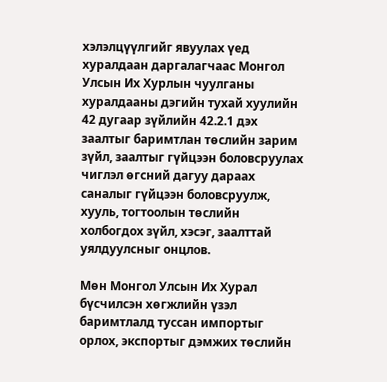хэлэлцүүлгийг явуулах үед хуралдаан даргалагчаас Монгол Улсын Их Хурлын чуулганы хуралдааны дэгийн тухай хуулийн 42 дугаар зүйлийн 42.2.1 дэх заалтыг баримтлан төслийн зарим зүйл, заалтыг гүйцээн боловсруулах чиглэл өгсний дагуу дараах саналыг гүйцээн боловсруулж, хууль, тогтоолын төслийн холбогдох зүйл, хэсэг, заалттай уялдуулсныг онцлов.

Мөн Монгол Улсын Их Хурал бүсчилсэн хөгжлийн үзэл баримтлалд туссан импортыг орлох, экспортыг дэмжих төслийн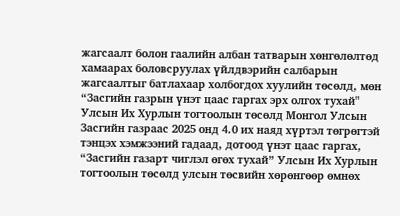жагсаалт болон гаалийн албан татварын хөнгөлөлтөд хамаарах боловсруулах үйлдвэрийн салбарын жагсаалтыг батлахаар холбогдох хуулийн төсөлд, мөн “Засгийн газрын үнэт цаас гаргах эрх олгох тухай" Улсын Их Хурлын тогтоолын төсөлд Монгол Улсын Засгийн газраас 2025 онд 4.0 их наяд хүртэл төгрөгтэй тэнцэх хэмжээний гадаад, дотоод үнэт цаас гаргах, “Засгийн газарт чиглэл өгөх тухай” Улсын Их Хурлын тогтоолын төсөлд улсын төсвийн хөрөнгөөр өмнөх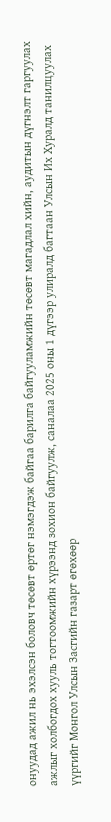онуудад ажил нь эхэлсэн боловч төсөвт өртөг нэмэгдэж байгаа барилга байгууламжийн төсөвт магадлал хийн, аудитын дүгнэлт гаргуулах ажлыг холбогдох хууль тогтоомжийн хүрээнд зохион байгуулж, саналаа 2025 оны 1 дүгээр улиралд багтаан Улсын Их Хуралд танилцуулах үүргийг Монгол Улсын Засгийн газарт өгөхөөр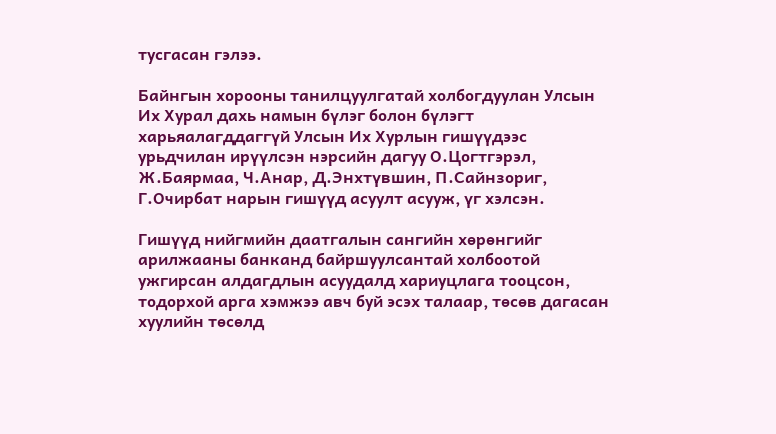тусгасан гэлээ.

Байнгын хорооны танилцуулгатай холбогдуулан Улсын Их Хурал дахь намын бүлэг болон бүлэгт харьяалагддаггүй Улсын Их Хурлын гишүүдээс урьдчилан ирүүлсэн нэрсийн дагуу О.Цогтгэрэл, Ж.Баярмаа, Ч.Анар, Д.Энхтүвшин, П.Сайнзориг, Г.Очирбат нарын гишүүд асуулт асууж, үг хэлсэн.

Гишүүд нийгмийн даатгалын сангийн хөрөнгийг арилжааны банканд байршуулсантай холбоотой ужгирсан алдагдлын асуудалд хариуцлага тооцсон, тодорхой арга хэмжээ авч буй эсэх талаар, төсөв дагасан хуулийн төсөлд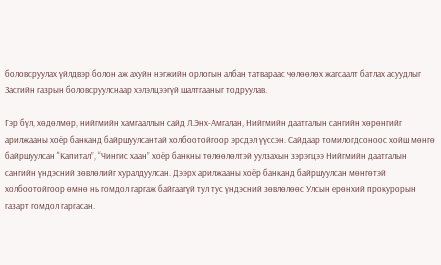боловсруулах үйлдвэр болон аж ахуйн нэгжийн орлогын албан татвараас чөлөөлөх жагсаалт батлах асуудлыг Засгийн газрын боловсруулснаар хэлэлцээгүй шалтгааныг тодруулав.

Гэр бүл, хөдөлмөр, нийгмийн хамгааллын сайд Л.Энх-Амгалан, Нийгмийн даатгалын сангийн хөрөнгийг арилжааны хоёр банканд байршуулсантай холбоотойгоор эрсдэл үүссэн. Сайдаар томилогдсоноос хойш мөнгө байршуулсан "Капитал”, “Чингис хаан” хоёр банкны төлөөлөлтэй уулзахын зэрэгцээ Нийгмийн даатгалын сангийн үндэсний зөвлөлийг хуралдуулсан. Дээрх арилжааны хоёр банканд байршуулсан мөнгөтэй холбоотойгоор өмнө нь гомдол гаргаж байгаагүй тул тус үндэсний зөвлөлөөс Улсын ерөнхий прокурорын газарт гомдол гаргасан.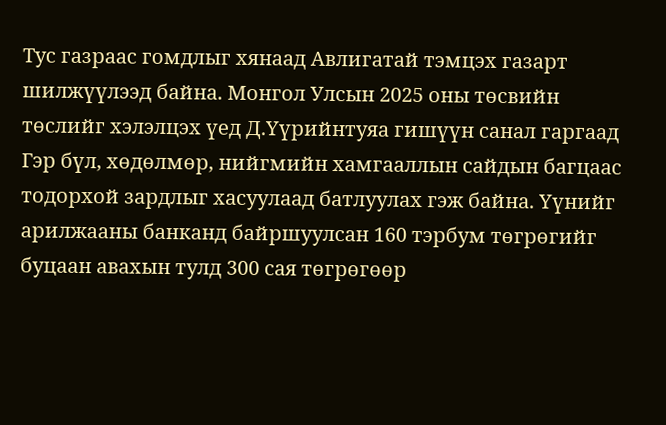Тус газраас гомдлыг хянаад Авлигатай тэмцэх газарт шилжүүлээд байна. Монгол Улсын 2025 оны төсвийн төслийг хэлэлцэх үед Д.Үүрийнтуяа гишүүн санал гаргаад Гэр бүл, хөдөлмөр, нийгмийн хамгааллын сайдын багцаас тодорхой зардлыг хасуулаад батлуулах гэж байна. Үүнийг арилжааны банканд байршуулсан 160 тэрбум төгрөгийг буцаан авахын тулд 300 сая төгрөгөөр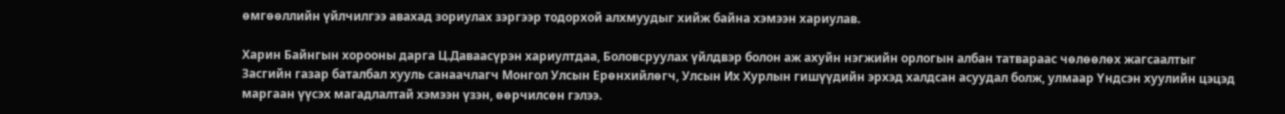өмгөөллийн үйлчилгээ авахад зориулах зэргээр тодорхой алхмуудыг хийж байна хэмээн хариулав.

Харин Байнгын хорооны дарга Ц.Даваасүрэн хариултдаа, Боловсруулах үйлдвэр болон аж ахуйн нэгжийн орлогын албан татвараас чөлөөлөх жагсаалтыг Засгийн газар баталбал хууль санаачлагч Монгол Улсын Ерөнхийлөгч, Улсын Их Хурлын гишүүдийн эрхэд халдсан асуудал болж, улмаар Үндсэн хуулийн цэцэд маргаан үүсэх магадлалтай хэмээн үзэн, өөрчилсөн гэлээ.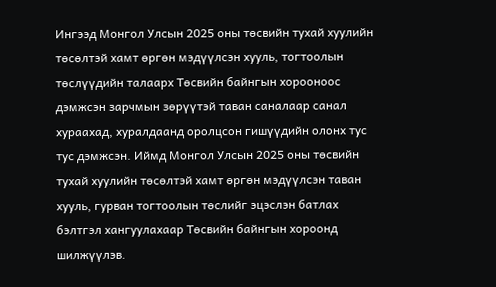Ингээд Монгол Улсын 2025 оны төсвийн тухай хуулийн төсөлтэй хамт өргөн мэдүүлсэн хууль, тогтоолын төслүүдийн талаарх Төсвийн байнгын хорооноос дэмжсэн зарчмын зөрүүтэй таван саналаар санал хураахад, хуралдаанд оролцсон гишүүдийн олонх тус тус дэмжсэн. Иймд Монгол Улсын 2025 оны төсвийн тухай хуулийн төсөлтэй хамт өргөн мэдүүлсэн таван хууль, гурван тогтоолын төслийг эцэслэн батлах бэлтгэл хангуулахаар Төсвийн байнгын хороонд шилжүүлэв.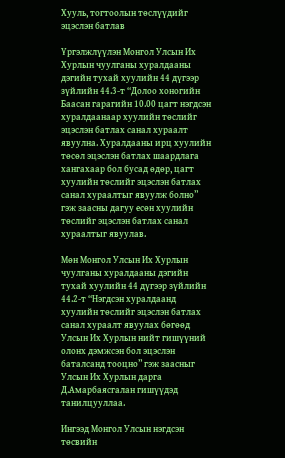Хууль, тогтоолын төслүүдийг эцэслэн батлав

Үргэлжлүүлэн Монгол Улсын Их Хурлын чуулганы хуралдааны дэгийн тухай хуулийн 44 дүгээр зүйлийн 44.3-т “Долоо хоногийн Баасан гарагийн 10.00 цагт нэгдсэн хуралдаанаар хуулийн төслийг эцэслэн батлах санал хураалт явуулна. Хуралдааны ирц хуулийн төсөл эцэслэн батлах шаардлага хангахаар бол бусад өдөр, цагт хуулийн төслийг эцэслэн батлах санал хураалтыг явуулж болно” гэж заасны дагуу есөн хуулийн төслийг эцэслэн батлах санал хураалтыг явуулав.

Мөн Монгол Улсын Их Хурлын чуулганы хуралдааны дэгийн тухай хуулийн 44 дүгээр зүйлийн 44.2-т “Нэгдсэн хуралдаанд хуулийн төслийг эцэслэн батлах санал хураалт явуулах бөгөөд Улсын Их Хурлын нийт гишүүний олонх дэмжсэн бол эцэслэн баталсанд тооцно” гэж заасныг Улсын Их Хурлын дарга Д.Амарбаясгалан гишүүдэд танилцууллаа.

Ингээд Монгол Улсын нэгдсэн төсвийн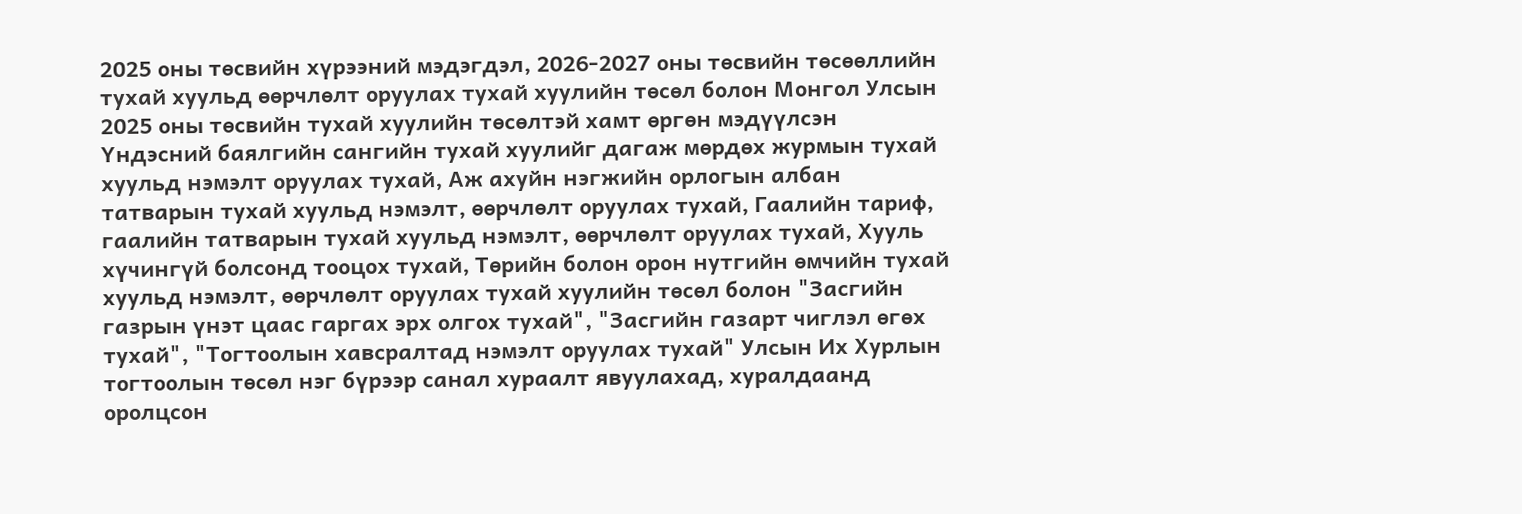2025 оны төсвийн хүрээний мэдэгдэл, 2026-2027 оны төсвийн төсөөллийн тухай хуульд өөрчлөлт оруулах тухай хуулийн төсөл болон Монгол Улсын 2025 оны төсвийн тухай хуулийн төсөлтэй хамт өргөн мэдүүлсэн Үндэсний баялгийн сангийн тухай хуулийг дагаж мөрдөх журмын тухай хуульд нэмэлт оруулах тухай, Аж ахуйн нэгжийн орлогын албан татварын тухай хуульд нэмэлт, өөрчлөлт оруулах тухай, Гаалийн тариф, гаалийн татварын тухай хуульд нэмэлт, өөрчлөлт оруулах тухай, Хууль хүчингүй болсонд тооцох тухай, Төрийн болон орон нутгийн өмчийн тухай хуульд нэмэлт, өөрчлөлт оруулах тухай хуулийн төсөл болон "Засгийн газрын үнэт цаас гаргах эрх олгох тухай", "Засгийн газарт чиглэл өгөх тухай", "Тогтоолын хавсралтад нэмэлт оруулах тухай" Улсын Их Хурлын тогтоолын төсөл нэг бүрээр санал хураалт явуулахад, хуралдаанд оролцсон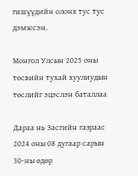гишүүдийн олонх тус тус дэмжсэн.

Монгол Улсын 2025 оны төсвийн тухай хуулиудын төслийг эцэслэн баталлаа

Дараа нь Засгийн газраас 2024 оны 08 дугаар сарын 30-ны өдөр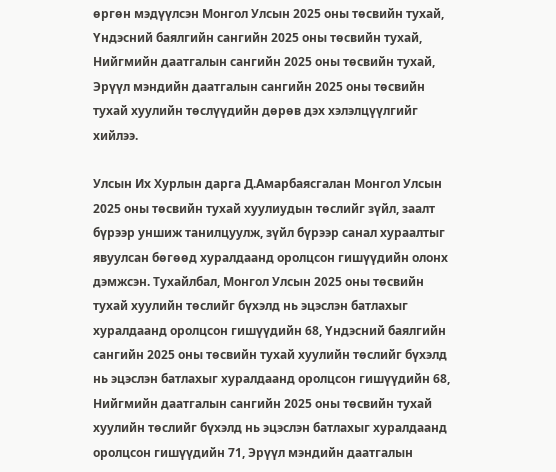өргөн мэдүүлсэн Монгол Улсын 2025 оны төсвийн тухай, Үндэсний баялгийн сангийн 2025 оны төсвийн тухай, Нийгмийн даатгалын сангийн 2025 оны төсвийн тухай, Эрүүл мэндийн даатгалын сангийн 2025 оны төсвийн тухай хуулийн төслүүдийн дөрөв дэх хэлэлцүүлгийг хийлээ.

Улсын Их Хурлын дарга Д.Амарбаясгалан Монгол Улсын 2025 оны төсвийн тухай хуулиудын төслийг зүйл, заалт бүрээр уншиж танилцуулж, зүйл бүрээр санал хураалтыг явуулсан бөгөөд хуралдаанд оролцсон гишүүдийн олонх дэмжсэн. Тухайлбал, Монгол Улсын 2025 оны төсвийн тухай хуулийн төслийг бүхэлд нь эцэслэн батлахыг хуралдаанд оролцсон гишүүдийн 68, Үндэсний баялгийн сангийн 2025 оны төсвийн тухай хуулийн төслийг бүхэлд нь эцэслэн батлахыг хуралдаанд оролцсон гишүүдийн 68, Нийгмийн даатгалын сангийн 2025 оны төсвийн тухай хуулийн төслийг бүхэлд нь эцэслэн батлахыг хуралдаанд оролцсон гишүүдийн 71, Эрүүл мэндийн даатгалын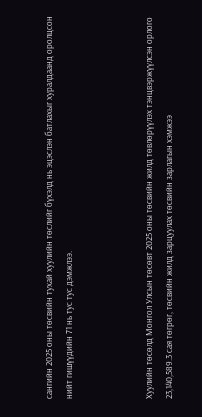сангийн 2025 оны төсвийн тухай хуулийн төслийг бүхэлд нь эцэслэн батлахыг хуралдаанд оролцсон нийт гишүүдийн 71 нь тус тус дэмжлээ.



Хуулийн төсөлд Монгол Улсын төсөвт 2025 оны төсвийн жилд төвлөрүүлэх тэнцвэржүүлсэн орлого 23,140,589.3 сая төгрөг, төсвийн жилд зарцуулах төсвийн зарлагын хэмжээ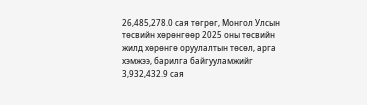26,485,278.0 сая төгрөг, Монгол Улсын төсвийн хөрөнгөөр 2025 оны төсвийн жилд хөрөнгө оруулалтын төсөл, арга хэмжээ, барилга байгууламжийг 3,932,432.9 сая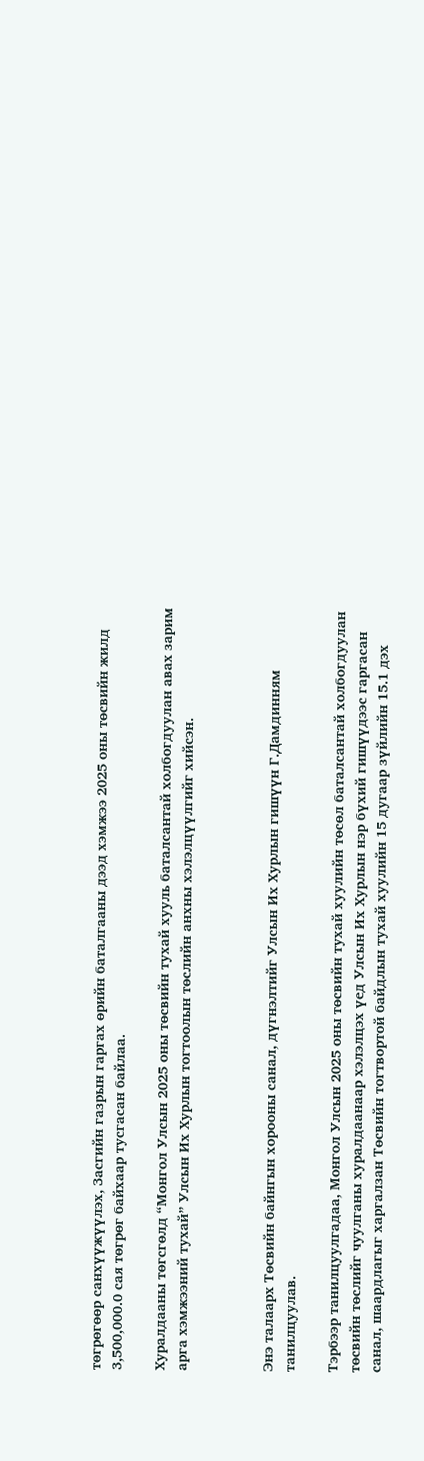төгрөгөөр санхүүжүүлэх, Засгийн газрын гаргах өрийн баталгааны дээд хэмжээ 2025 оны төсвийн жилд 3,500,000.0 сая төгрөг байхаар тусгасан байлаа.

Хуралдааны төгсгөлд “Монгол Улсын 2025 оны төсвийн тухай хууль баталсантай холбогдуулан авах зарим арга хэмжээний тухай” Улсын Их Хурлын тогтоолын төслийн анхны хэлэлцүүлгийг хийсэн.



Энэ талаарх Төсвийн байнгын хорооны санал, дүгнэлтийг Улсын Их Хурлын гишүүн Г.Дамдинням танилцуулав.

Тэрбээр танилцуулгадаа, Монгол Улсын 2025 оны төсвийн тухай хуулийн төсөл баталсантай холбогдуулан төсвийн төслийг чуулганы хуралдаанаар хэлэлцэх үед Улсын Их Хурлын нэр бүхий гишүүдээс гаргасан санал, шаардлагыг харгалзан Төсвийн тогтвортой байдлын тухай хуулийн 15 дугаар зүйлийн 15.1 дэх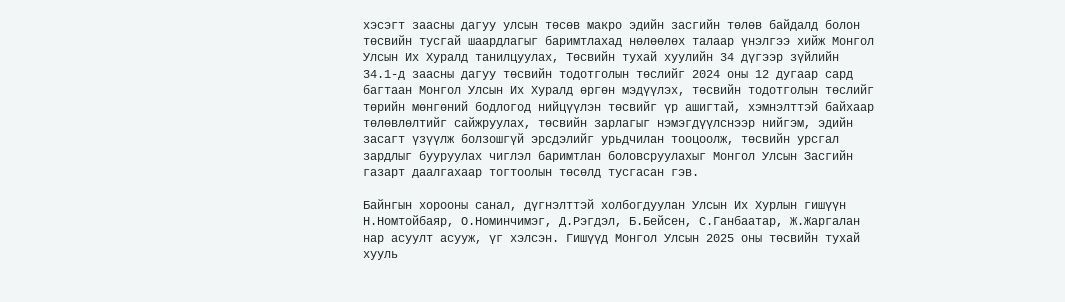хэсэгт заасны дагуу улсын төсөв макро эдийн засгийн төлөв байдалд болон төсвийн тусгай шаардлагыг баримтлахад нөлөөлөх талаар үнэлгээ хийж Монгол Улсын Их Хуралд танилцуулах, Төсвийн тухай хуулийн 34 дүгээр зүйлийн 34.1-д заасны дагуу төсвийн тодотголын төслийг 2024 оны 12 дугаар сард багтаан Монгол Улсын Их Хуралд өргөн мэдүүлэх, төсвийн тодотголын төслийг төрийн мөнгөний бодлогод нийцүүлэн төсвийг үр ашигтай, хэмнэлттэй байхаар төлөвлөлтийг сайжруулах, төсвийн зарлагыг нэмэгдүүлснээр нийгэм, эдийн засагт үзүүлж болзошгүй эрсдэлийг урьдчилан тооцоолж, төсвийн урсгал зардлыг бууруулах чиглэл баримтлан боловсруулахыг Монгол Улсын Засгийн газарт даалгахаар тогтоолын төсөлд тусгасан гэв.

Байнгын хорооны санал, дүгнэлттэй холбогдуулан Улсын Их Хурлын гишүүн Н.Номтойбаяр, О.Номинчимэг, Д.Рэгдэл, Б.Бейсен, С.Ганбаатар, Ж.Жаргалан нар асуулт асууж, үг хэлсэн. Гишүүд Монгол Улсын 2025 оны төсвийн тухай хууль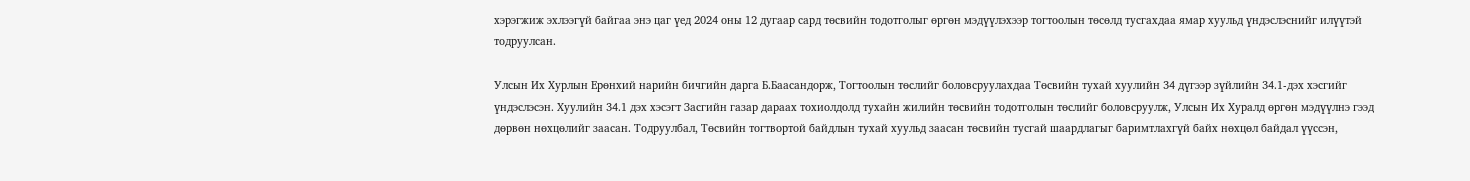хэрэгжиж эхлээгүй байгаа энэ цаг үед 2024 оны 12 дугаар сард төсвийн тодотголыг өргөн мэдүүлэхээр тогтоолын төсөлд тусгахдаа ямар хуульд үндэслэснийг илүүтэй тодруулсан.

Улсын Их Хурлын Ерөнхий нарийн бичгийн дарга Б.Баасандорж, Тогтоолын төслийг боловсруулахдаа Төсвийн тухай хуулийн 34 дүгээр зүйлийн 34.1-дэх хэсгийг үндэслэсэн. Хуулийн 34.1 дэх хэсэгт Засгийн газар дараах тохиолдолд тухайн жилийн төсвийн тодотголын төслийг боловсруулж, Улсын Их Хуралд өргөн мэдүүлнэ гээд дөрвөн нөхцөлийг заасан. Тодруулбал, Төсвийн тогтвортой байдлын тухай хуульд заасан төсвийн тусгай шаардлагыг баримтлахгүй байх нөхцөл байдал үүссэн,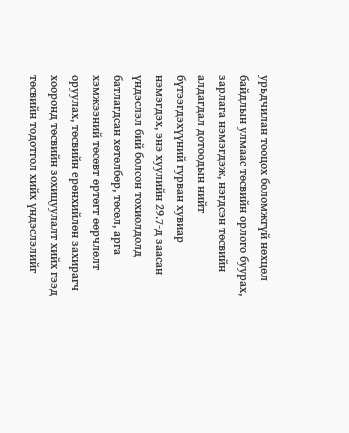урьдчилан тооцох боломжгүй нөхцөл байдлын улмаас төсвийн орлого буурах, зарлага нэмэгдэж, нэгдсэн төсвийн алдагдал дотоодын нийт бүтээгдэхүүний гурван хувиар нэмэгдэх, энэ хуулийн 29.7-д заасан үндэслэл бий болсон тохиолдолд батлагдсан хөтөлбөр, төсөл, арга хэмжээний төсөвт өртөгт өөрчлөлт оруулах, төсвийн ерөнхийлөн захирагч хооронд төсвийн зохицуулалт хийх гээд төсвийн тодотгол хийх үндэслэлийг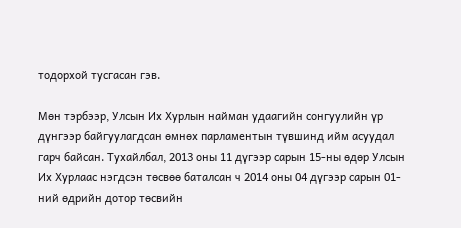тодорхой тусгасан гэв.

Мөн тэрбээр, Улсын Их Хурлын найман удаагийн сонгуулийн үр дүнгээр байгуулагдсан өмнөх парламентын түвшинд ийм асуудал гарч байсан. Тухайлбал, 2013 оны 11 дүгээр сарын 15-ны өдөр Улсын Их Хурлаас нэгдсэн төсвөө баталсан ч 2014 оны 04 дүгээр сарын 01-ний өдрийн дотор төсвийн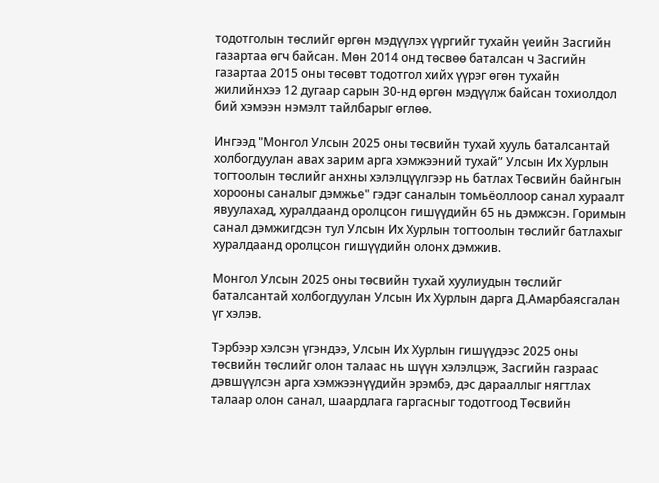тодотголын төслийг өргөн мэдүүлэх үүргийг тухайн үеийн Засгийн газартаа өгч байсан. Мөн 2014 онд төсвөө баталсан ч Засгийн газартаа 2015 оны төсөвт тодотгол хийх үүрэг өгөн тухайн жилийнхээ 12 дугаар сарын 30-нд өргөн мэдүүлж байсан тохиолдол бий хэмээн нэмэлт тайлбарыг өглөө.

Ингээд "Монгол Улсын 2025 оны төсвийн тухай хууль баталсантай холбогдуулан авах зарим арга хэмжээний тухай” Улсын Их Хурлын тогтоолын төслийг анхны хэлэлцүүлгээр нь батлах Төсвийн байнгын хорооны саналыг дэмжье" гэдэг саналын томьёоллоор санал хураалт явуулахад, хуралдаанд оролцсон гишүүдийн 65 нь дэмжсэн. Горимын санал дэмжигдсэн тул Улсын Их Хурлын тогтоолын төслийг батлахыг хуралдаанд оролцсон гишүүдийн олонх дэмжив.

Монгол Улсын 2025 оны төсвийн тухай хуулиудын төслийг баталсантай холбогдуулан Улсын Их Хурлын дарга Д.Амарбаясгалан үг хэлэв.

Тэрбээр хэлсэн үгэндээ, Улсын Их Хурлын гишүүдээс 2025 оны төсвийн төслийг олон талаас нь шүүн хэлэлцэж, Засгийн газраас дэвшүүлсэн арга хэмжээнүүдийн эрэмбэ, дэс дарааллыг нягтлах талаар олон санал, шаардлага гаргасныг тодотгоод Төсвийн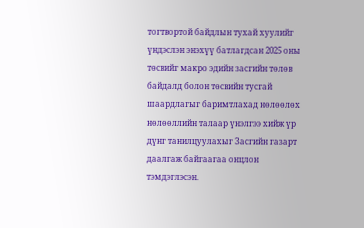тогтвортой байдлын тухай хуулийг үндэслэн энэхүү батлагдсан 2025 оны төсвийг макро эдийн засгийн төлөв байдалд болон төсвийн тусгай шаардлагыг баримтлахад нөлөөлөх нөлөөллийн талаар үнэлгээ хийж үр дүнг танилцуулахыг Засгийн газарт даалгаж байгаагаа онцлон тэмдэглэсэн.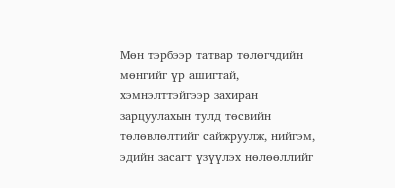Мөн тэрбээр татвар төлөгчдийн мөнгийг үр ашигтай, хэмнэлттэйгээр захиран зарцуулахын тулд төсвийн төлөвлөлтийг сайжруулж, нийгэм, эдийн засагт үзүүлэх нөлөөллийг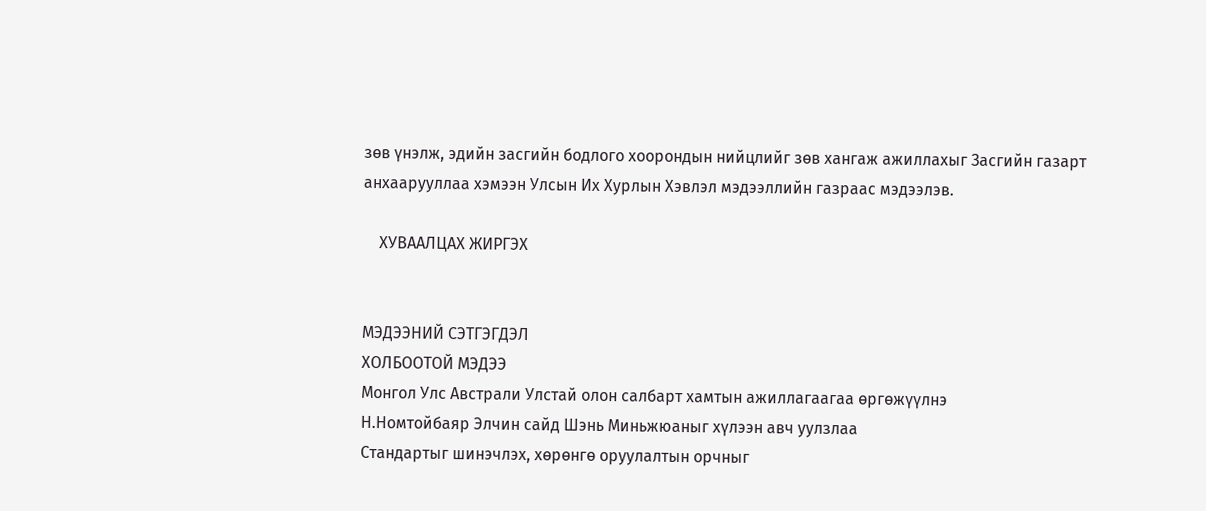зөв үнэлж, эдийн засгийн бодлого хоорондын нийцлийг зөв хангаж ажиллахыг Засгийн газарт анхаарууллаа хэмээн Улсын Их Хурлын Хэвлэл мэдээллийн газраас мэдээлэв.

    ХУВААЛЦАХ ЖИРГЭХ


МЭДЭЭНИЙ СЭТГЭГДЭЛ
ХОЛБООТОЙ МЭДЭЭ
Монгол Улс Австрали Улстай олон салбарт хамтын ажиллагаагаа өргөжүүлнэ
Н.Номтойбаяр Элчин сайд Шэнь Миньжюаныг хүлээн авч уулзлаа
Стандартыг шинэчлэх, хөрөнгө оруулалтын орчныг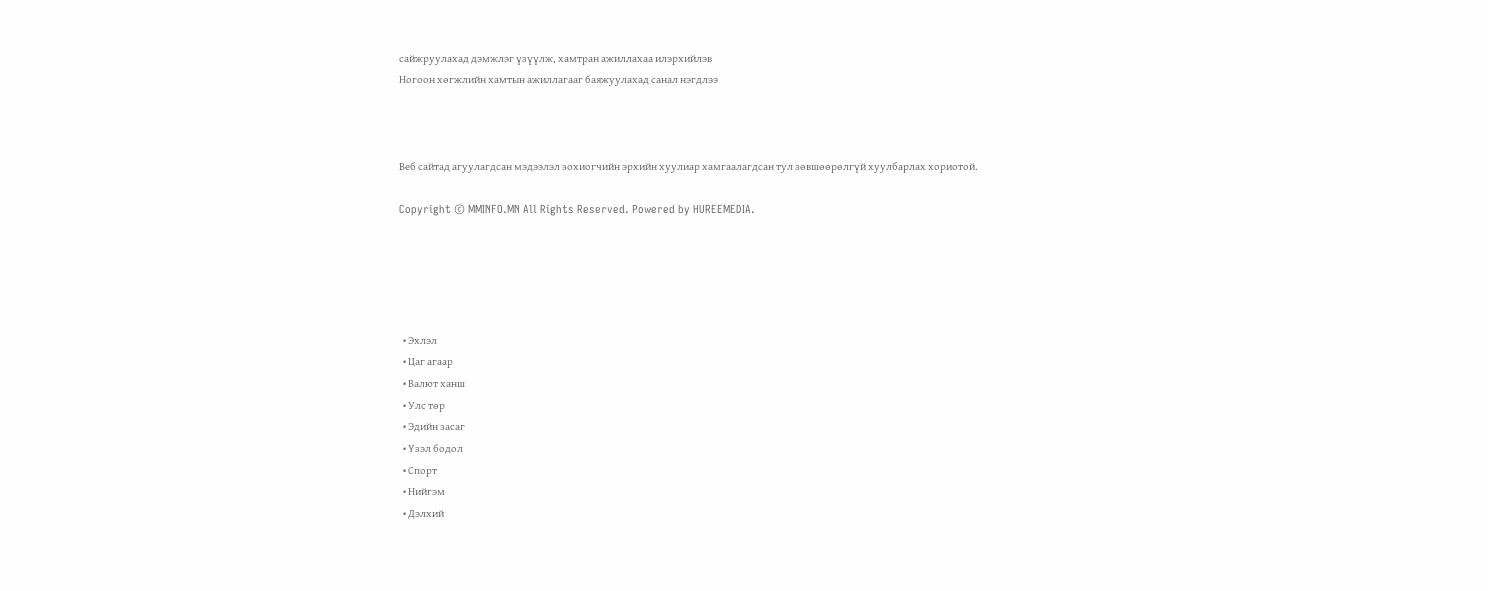сайжруулахад дэмжлэг үзүүлж, хамтран ажиллахаа илэрхийлэв
Ногоон хөгжлийн хамтын ажиллагааг баяжуулахад санал нэгдлээ



Веб сайтад агуулагдсан мэдээлэл зохиогчийн эрхийн хуулиар хамгаалагдсан тул зөвшөөрөлгүй хуулбарлах хориотой.

Copyright © MMINFO.MN All Rights Reserved. Powered by HUREEMEDIA.





  • Эхлэл
  • Цаг агаар
  • Валют ханш
  • Улс төр
  • Эдийн засаг
  • Үзэл бодол
  • Спорт
  • Нийгэм
  • Дэлхий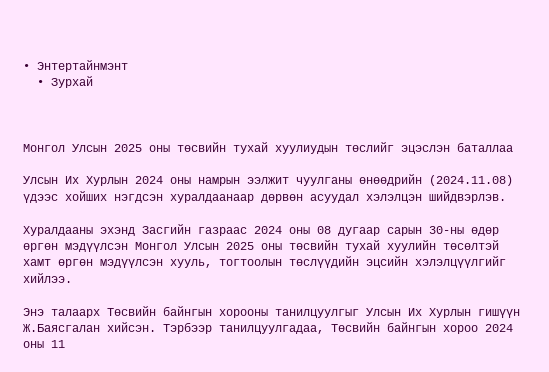• Энтертайнмэнт
  • Зурхай



Монгол Улсын 2025 оны төсвийн тухай хуулиудын төслийг эцэслэн баталлаа

Улсын Их Хурлын 2024 оны намрын ээлжит чуулганы өнөөдрийн (2024.11.08) үдээс хойших нэгдсэн хуралдаанаар дөрвөн асуудал хэлэлцэн шийдвэрлэв.

Хуралдааны эхэнд Засгийн газраас 2024 оны 08 дугаар сарын 30-ны өдөр өргөн мэдүүлсэн Монгол Улсын 2025 оны төсвийн тухай хуулийн төсөлтэй хамт өргөн мэдүүлсэн хууль, тогтоолын төслүүдийн эцсийн хэлэлцүүлгийг хийлээ.

Энэ талаарх Төсвийн байнгын хорооны танилцуулгыг Улсын Их Хурлын гишүүн Ж.Баясгалан хийсэн. Тэрбээр танилцуулгадаа, Төсвийн байнгын хороо 2024 оны 11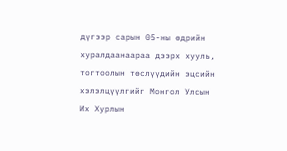дүгээр сарын 05-ны өдрийн хуралдаанаараа дээрх хууль, тогтоолын төслүүдийн эцсийн хэлэлцүүлгийг Монгол Улсын Их Хурлын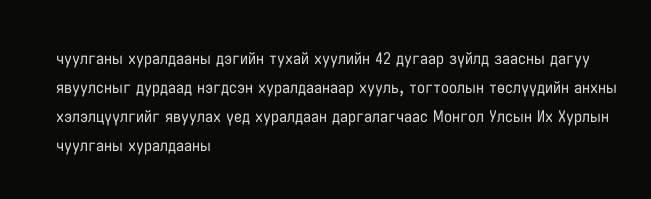чуулганы хуралдааны дэгийн тухай хуулийн 42 дугаар зүйлд заасны дагуу явуулсныг дурдаад нэгдсэн хуралдаанаар хууль, тогтоолын төслүүдийн анхны хэлэлцүүлгийг явуулах үед хуралдаан даргалагчаас Монгол Улсын Их Хурлын чуулганы хуралдааны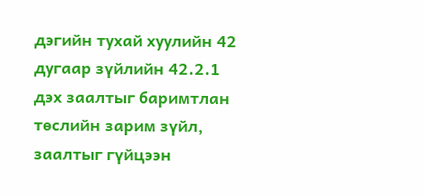дэгийн тухай хуулийн 42 дугаар зүйлийн 42.2.1 дэх заалтыг баримтлан төслийн зарим зүйл, заалтыг гүйцээн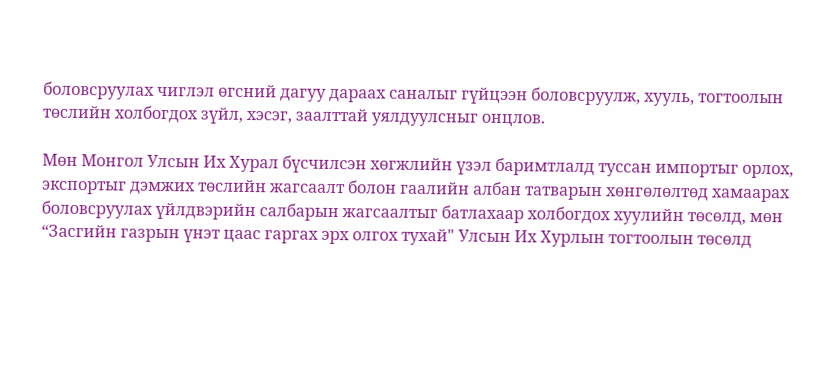боловсруулах чиглэл өгсний дагуу дараах саналыг гүйцээн боловсруулж, хууль, тогтоолын төслийн холбогдох зүйл, хэсэг, заалттай уялдуулсныг онцлов.

Мөн Монгол Улсын Их Хурал бүсчилсэн хөгжлийн үзэл баримтлалд туссан импортыг орлох, экспортыг дэмжих төслийн жагсаалт болон гаалийн албан татварын хөнгөлөлтөд хамаарах боловсруулах үйлдвэрийн салбарын жагсаалтыг батлахаар холбогдох хуулийн төсөлд, мөн “Засгийн газрын үнэт цаас гаргах эрх олгох тухай" Улсын Их Хурлын тогтоолын төсөлд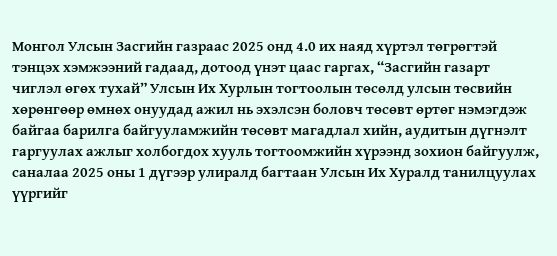Монгол Улсын Засгийн газраас 2025 онд 4.0 их наяд хүртэл төгрөгтэй тэнцэх хэмжээний гадаад, дотоод үнэт цаас гаргах, “Засгийн газарт чиглэл өгөх тухай” Улсын Их Хурлын тогтоолын төсөлд улсын төсвийн хөрөнгөөр өмнөх онуудад ажил нь эхэлсэн боловч төсөвт өртөг нэмэгдэж байгаа барилга байгууламжийн төсөвт магадлал хийн, аудитын дүгнэлт гаргуулах ажлыг холбогдох хууль тогтоомжийн хүрээнд зохион байгуулж, саналаа 2025 оны 1 дүгээр улиралд багтаан Улсын Их Хуралд танилцуулах үүргийг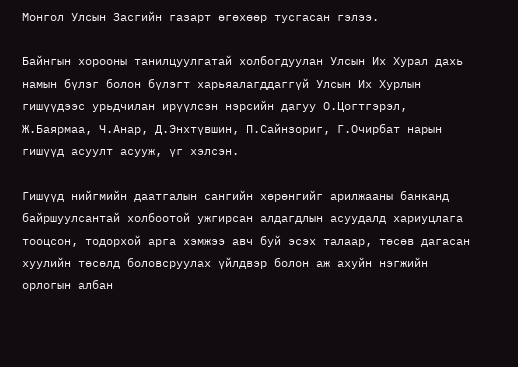Монгол Улсын Засгийн газарт өгөхөөр тусгасан гэлээ.

Байнгын хорооны танилцуулгатай холбогдуулан Улсын Их Хурал дахь намын бүлэг болон бүлэгт харьяалагддаггүй Улсын Их Хурлын гишүүдээс урьдчилан ирүүлсэн нэрсийн дагуу О.Цогтгэрэл, Ж.Баярмаа, Ч.Анар, Д.Энхтүвшин, П.Сайнзориг, Г.Очирбат нарын гишүүд асуулт асууж, үг хэлсэн.

Гишүүд нийгмийн даатгалын сангийн хөрөнгийг арилжааны банканд байршуулсантай холбоотой ужгирсан алдагдлын асуудалд хариуцлага тооцсон, тодорхой арга хэмжээ авч буй эсэх талаар, төсөв дагасан хуулийн төсөлд боловсруулах үйлдвэр болон аж ахуйн нэгжийн орлогын албан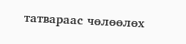татвараас чөлөөлөх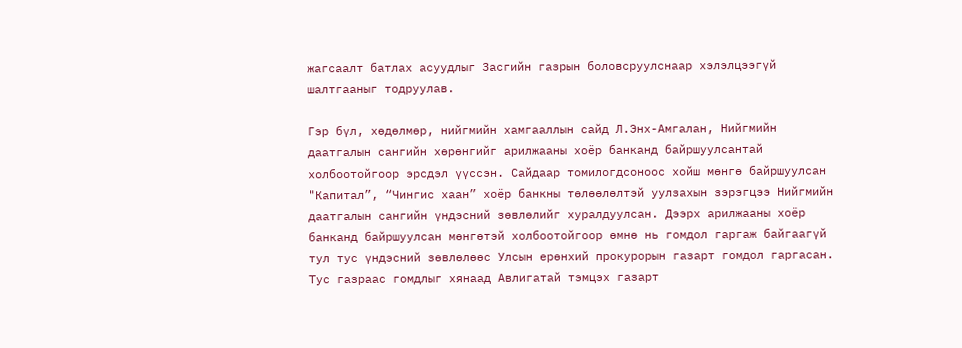жагсаалт батлах асуудлыг Засгийн газрын боловсруулснаар хэлэлцээгүй шалтгааныг тодруулав.

Гэр бүл, хөдөлмөр, нийгмийн хамгааллын сайд Л.Энх-Амгалан, Нийгмийн даатгалын сангийн хөрөнгийг арилжааны хоёр банканд байршуулсантай холбоотойгоор эрсдэл үүссэн. Сайдаар томилогдсоноос хойш мөнгө байршуулсан "Капитал”, “Чингис хаан” хоёр банкны төлөөлөлтэй уулзахын зэрэгцээ Нийгмийн даатгалын сангийн үндэсний зөвлөлийг хуралдуулсан. Дээрх арилжааны хоёр банканд байршуулсан мөнгөтэй холбоотойгоор өмнө нь гомдол гаргаж байгаагүй тул тус үндэсний зөвлөлөөс Улсын ерөнхий прокурорын газарт гомдол гаргасан. Тус газраас гомдлыг хянаад Авлигатай тэмцэх газарт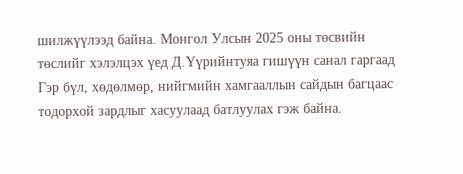шилжүүлээд байна. Монгол Улсын 2025 оны төсвийн төслийг хэлэлцэх үед Д.Үүрийнтуяа гишүүн санал гаргаад Гэр бүл, хөдөлмөр, нийгмийн хамгааллын сайдын багцаас тодорхой зардлыг хасуулаад батлуулах гэж байна.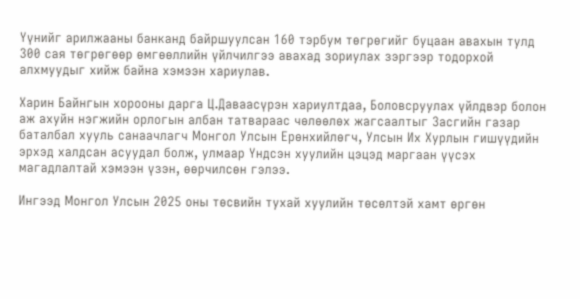Үүнийг арилжааны банканд байршуулсан 160 тэрбум төгрөгийг буцаан авахын тулд 300 сая төгрөгөөр өмгөөллийн үйлчилгээ авахад зориулах зэргээр тодорхой алхмуудыг хийж байна хэмээн хариулав.

Харин Байнгын хорооны дарга Ц.Даваасүрэн хариултдаа, Боловсруулах үйлдвэр болон аж ахуйн нэгжийн орлогын албан татвараас чөлөөлөх жагсаалтыг Засгийн газар баталбал хууль санаачлагч Монгол Улсын Ерөнхийлөгч, Улсын Их Хурлын гишүүдийн эрхэд халдсан асуудал болж, улмаар Үндсэн хуулийн цэцэд маргаан үүсэх магадлалтай хэмээн үзэн, өөрчилсөн гэлээ.

Ингээд Монгол Улсын 2025 оны төсвийн тухай хуулийн төсөлтэй хамт өргөн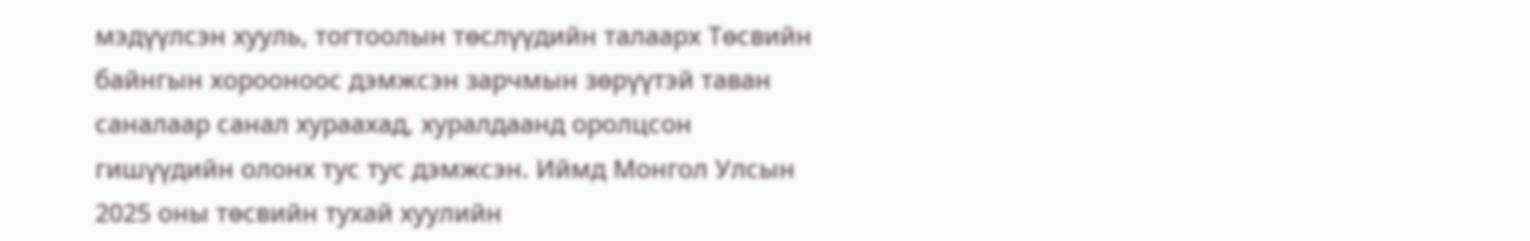мэдүүлсэн хууль, тогтоолын төслүүдийн талаарх Төсвийн байнгын хорооноос дэмжсэн зарчмын зөрүүтэй таван саналаар санал хураахад, хуралдаанд оролцсон гишүүдийн олонх тус тус дэмжсэн. Иймд Монгол Улсын 2025 оны төсвийн тухай хуулийн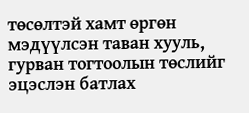төсөлтэй хамт өргөн мэдүүлсэн таван хууль, гурван тогтоолын төслийг эцэслэн батлах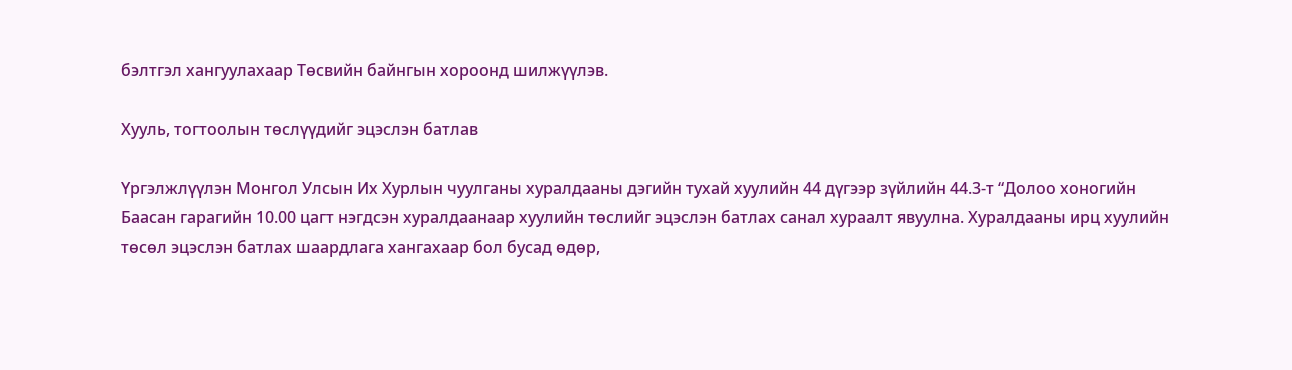бэлтгэл хангуулахаар Төсвийн байнгын хороонд шилжүүлэв.

Хууль, тогтоолын төслүүдийг эцэслэн батлав

Үргэлжлүүлэн Монгол Улсын Их Хурлын чуулганы хуралдааны дэгийн тухай хуулийн 44 дүгээр зүйлийн 44.3-т “Долоо хоногийн Баасан гарагийн 10.00 цагт нэгдсэн хуралдаанаар хуулийн төслийг эцэслэн батлах санал хураалт явуулна. Хуралдааны ирц хуулийн төсөл эцэслэн батлах шаардлага хангахаар бол бусад өдөр,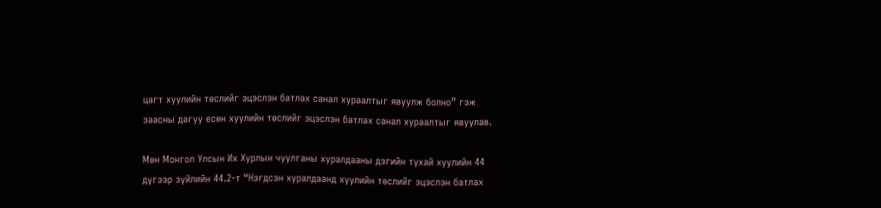цагт хуулийн төслийг эцэслэн батлах санал хураалтыг явуулж болно” гэж заасны дагуу есөн хуулийн төслийг эцэслэн батлах санал хураалтыг явуулав.

Мөн Монгол Улсын Их Хурлын чуулганы хуралдааны дэгийн тухай хуулийн 44 дүгээр зүйлийн 44.2-т “Нэгдсэн хуралдаанд хуулийн төслийг эцэслэн батлах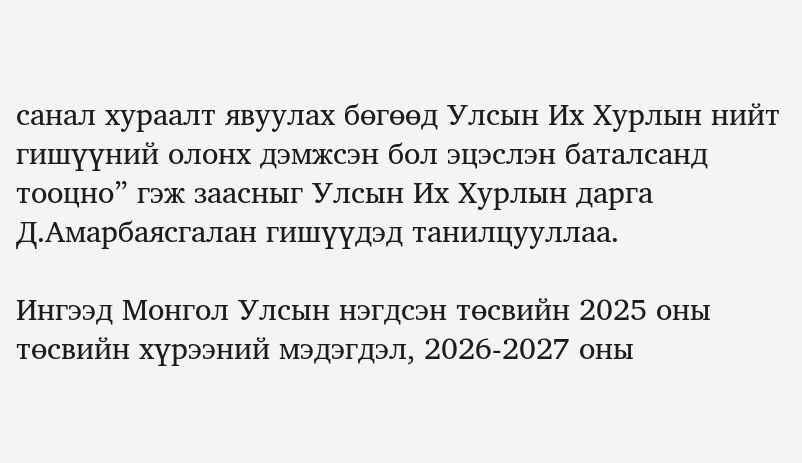санал хураалт явуулах бөгөөд Улсын Их Хурлын нийт гишүүний олонх дэмжсэн бол эцэслэн баталсанд тооцно” гэж заасныг Улсын Их Хурлын дарга Д.Амарбаясгалан гишүүдэд танилцууллаа.

Ингээд Монгол Улсын нэгдсэн төсвийн 2025 оны төсвийн хүрээний мэдэгдэл, 2026-2027 оны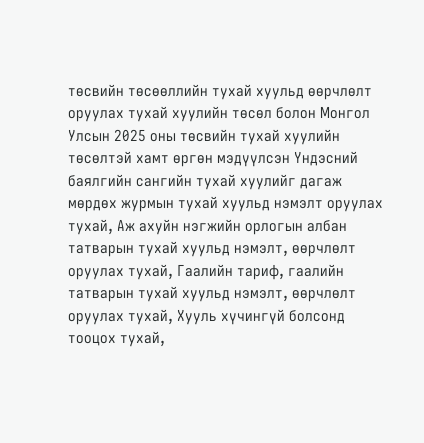төсвийн төсөөллийн тухай хуульд өөрчлөлт оруулах тухай хуулийн төсөл болон Монгол Улсын 2025 оны төсвийн тухай хуулийн төсөлтэй хамт өргөн мэдүүлсэн Үндэсний баялгийн сангийн тухай хуулийг дагаж мөрдөх журмын тухай хуульд нэмэлт оруулах тухай, Аж ахуйн нэгжийн орлогын албан татварын тухай хуульд нэмэлт, өөрчлөлт оруулах тухай, Гаалийн тариф, гаалийн татварын тухай хуульд нэмэлт, өөрчлөлт оруулах тухай, Хууль хүчингүй болсонд тооцох тухай,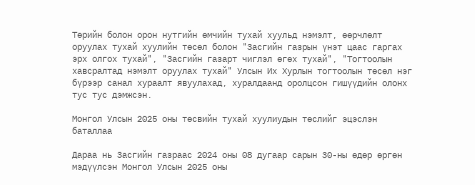Төрийн болон орон нутгийн өмчийн тухай хуульд нэмэлт, өөрчлөлт оруулах тухай хуулийн төсөл болон "Засгийн газрын үнэт цаас гаргах эрх олгох тухай", "Засгийн газарт чиглэл өгөх тухай", "Тогтоолын хавсралтад нэмэлт оруулах тухай" Улсын Их Хурлын тогтоолын төсөл нэг бүрээр санал хураалт явуулахад, хуралдаанд оролцсон гишүүдийн олонх тус тус дэмжсэн.

Монгол Улсын 2025 оны төсвийн тухай хуулиудын төслийг эцэслэн баталлаа

Дараа нь Засгийн газраас 2024 оны 08 дугаар сарын 30-ны өдөр өргөн мэдүүлсэн Монгол Улсын 2025 оны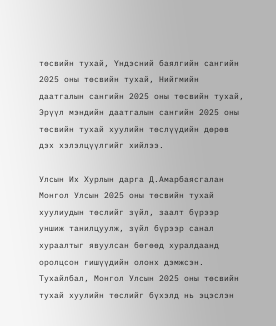төсвийн тухай, Үндэсний баялгийн сангийн 2025 оны төсвийн тухай, Нийгмийн даатгалын сангийн 2025 оны төсвийн тухай, Эрүүл мэндийн даатгалын сангийн 2025 оны төсвийн тухай хуулийн төслүүдийн дөрөв дэх хэлэлцүүлгийг хийлээ.

Улсын Их Хурлын дарга Д.Амарбаясгалан Монгол Улсын 2025 оны төсвийн тухай хуулиудын төслийг зүйл, заалт бүрээр уншиж танилцуулж, зүйл бүрээр санал хураалтыг явуулсан бөгөөд хуралдаанд оролцсон гишүүдийн олонх дэмжсэн. Тухайлбал, Монгол Улсын 2025 оны төсвийн тухай хуулийн төслийг бүхэлд нь эцэслэн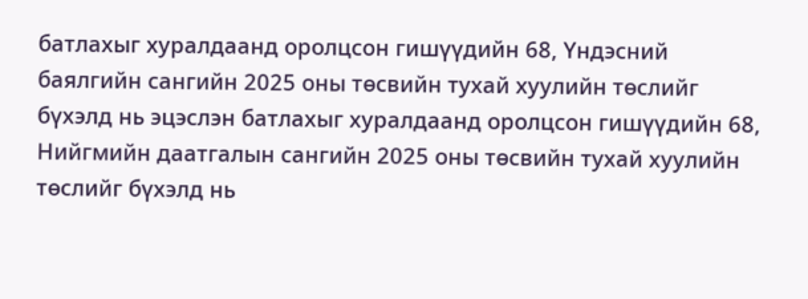батлахыг хуралдаанд оролцсон гишүүдийн 68, Үндэсний баялгийн сангийн 2025 оны төсвийн тухай хуулийн төслийг бүхэлд нь эцэслэн батлахыг хуралдаанд оролцсон гишүүдийн 68, Нийгмийн даатгалын сангийн 2025 оны төсвийн тухай хуулийн төслийг бүхэлд нь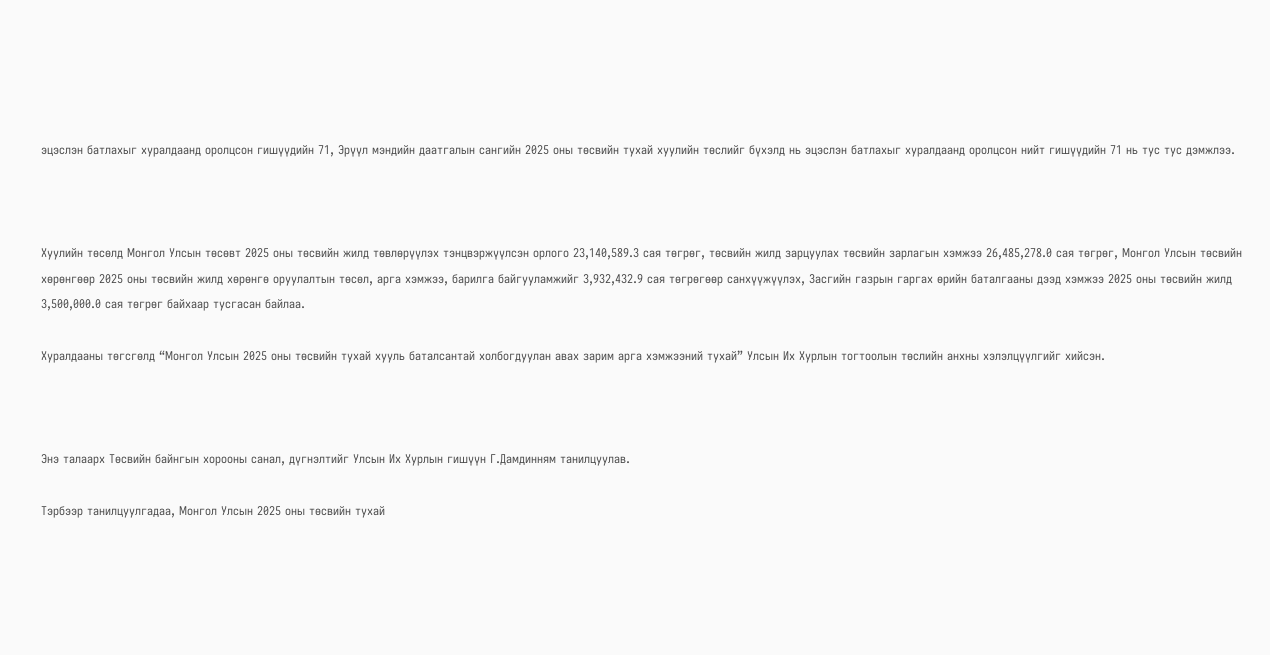эцэслэн батлахыг хуралдаанд оролцсон гишүүдийн 71, Эрүүл мэндийн даатгалын сангийн 2025 оны төсвийн тухай хуулийн төслийг бүхэлд нь эцэслэн батлахыг хуралдаанд оролцсон нийт гишүүдийн 71 нь тус тус дэмжлээ.



Хуулийн төсөлд Монгол Улсын төсөвт 2025 оны төсвийн жилд төвлөрүүлэх тэнцвэржүүлсэн орлого 23,140,589.3 сая төгрөг, төсвийн жилд зарцуулах төсвийн зарлагын хэмжээ 26,485,278.0 сая төгрөг, Монгол Улсын төсвийн хөрөнгөөр 2025 оны төсвийн жилд хөрөнгө оруулалтын төсөл, арга хэмжээ, барилга байгууламжийг 3,932,432.9 сая төгрөгөөр санхүүжүүлэх, Засгийн газрын гаргах өрийн баталгааны дээд хэмжээ 2025 оны төсвийн жилд 3,500,000.0 сая төгрөг байхаар тусгасан байлаа.

Хуралдааны төгсгөлд “Монгол Улсын 2025 оны төсвийн тухай хууль баталсантай холбогдуулан авах зарим арга хэмжээний тухай” Улсын Их Хурлын тогтоолын төслийн анхны хэлэлцүүлгийг хийсэн.



Энэ талаарх Төсвийн байнгын хорооны санал, дүгнэлтийг Улсын Их Хурлын гишүүн Г.Дамдинням танилцуулав.

Тэрбээр танилцуулгадаа, Монгол Улсын 2025 оны төсвийн тухай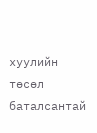хуулийн төсөл баталсантай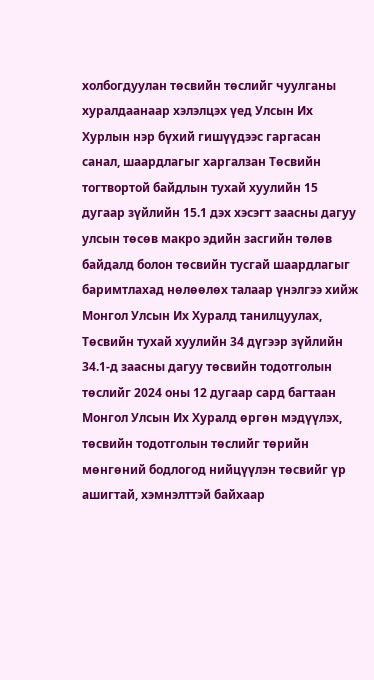холбогдуулан төсвийн төслийг чуулганы хуралдаанаар хэлэлцэх үед Улсын Их Хурлын нэр бүхий гишүүдээс гаргасан санал, шаардлагыг харгалзан Төсвийн тогтвортой байдлын тухай хуулийн 15 дугаар зүйлийн 15.1 дэх хэсэгт заасны дагуу улсын төсөв макро эдийн засгийн төлөв байдалд болон төсвийн тусгай шаардлагыг баримтлахад нөлөөлөх талаар үнэлгээ хийж Монгол Улсын Их Хуралд танилцуулах, Төсвийн тухай хуулийн 34 дүгээр зүйлийн 34.1-д заасны дагуу төсвийн тодотголын төслийг 2024 оны 12 дугаар сард багтаан Монгол Улсын Их Хуралд өргөн мэдүүлэх, төсвийн тодотголын төслийг төрийн мөнгөний бодлогод нийцүүлэн төсвийг үр ашигтай, хэмнэлттэй байхаар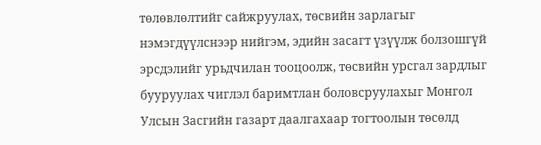төлөвлөлтийг сайжруулах, төсвийн зарлагыг нэмэгдүүлснээр нийгэм, эдийн засагт үзүүлж болзошгүй эрсдэлийг урьдчилан тооцоолж, төсвийн урсгал зардлыг бууруулах чиглэл баримтлан боловсруулахыг Монгол Улсын Засгийн газарт даалгахаар тогтоолын төсөлд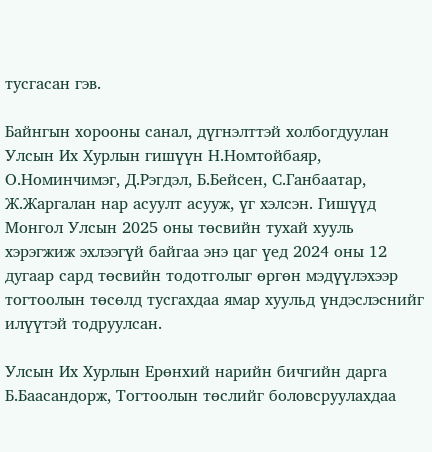тусгасан гэв.

Байнгын хорооны санал, дүгнэлттэй холбогдуулан Улсын Их Хурлын гишүүн Н.Номтойбаяр, О.Номинчимэг, Д.Рэгдэл, Б.Бейсен, С.Ганбаатар, Ж.Жаргалан нар асуулт асууж, үг хэлсэн. Гишүүд Монгол Улсын 2025 оны төсвийн тухай хууль хэрэгжиж эхлээгүй байгаа энэ цаг үед 2024 оны 12 дугаар сард төсвийн тодотголыг өргөн мэдүүлэхээр тогтоолын төсөлд тусгахдаа ямар хуульд үндэслэснийг илүүтэй тодруулсан.

Улсын Их Хурлын Ерөнхий нарийн бичгийн дарга Б.Баасандорж, Тогтоолын төслийг боловсруулахдаа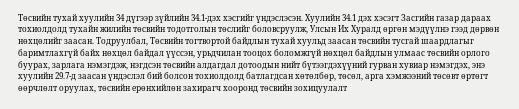Төсвийн тухай хуулийн 34 дүгээр зүйлийн 34.1-дэх хэсгийг үндэслэсэн. Хуулийн 34.1 дэх хэсэгт Засгийн газар дараах тохиолдолд тухайн жилийн төсвийн тодотголын төслийг боловсруулж, Улсын Их Хуралд өргөн мэдүүлнэ гээд дөрвөн нөхцөлийг заасан. Тодруулбал, Төсвийн тогтвортой байдлын тухай хуульд заасан төсвийн тусгай шаардлагыг баримтлахгүй байх нөхцөл байдал үүссэн, урьдчилан тооцох боломжгүй нөхцөл байдлын улмаас төсвийн орлого буурах, зарлага нэмэгдэж, нэгдсэн төсвийн алдагдал дотоодын нийт бүтээгдэхүүний гурван хувиар нэмэгдэх, энэ хуулийн 29.7-д заасан үндэслэл бий болсон тохиолдолд батлагдсан хөтөлбөр, төсөл, арга хэмжээний төсөвт өртөгт өөрчлөлт оруулах, төсвийн ерөнхийлөн захирагч хооронд төсвийн зохицуулалт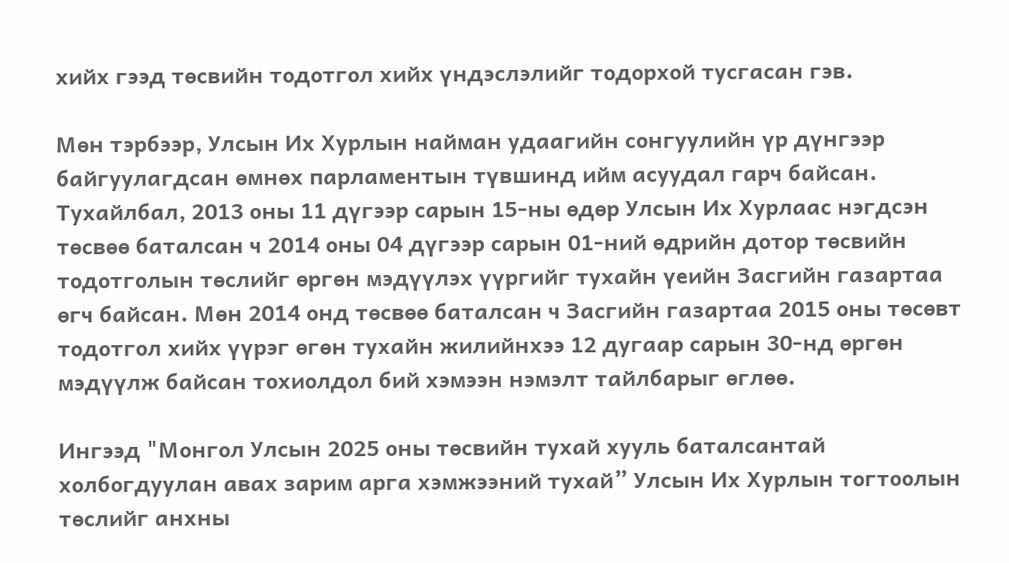хийх гээд төсвийн тодотгол хийх үндэслэлийг тодорхой тусгасан гэв.

Мөн тэрбээр, Улсын Их Хурлын найман удаагийн сонгуулийн үр дүнгээр байгуулагдсан өмнөх парламентын түвшинд ийм асуудал гарч байсан. Тухайлбал, 2013 оны 11 дүгээр сарын 15-ны өдөр Улсын Их Хурлаас нэгдсэн төсвөө баталсан ч 2014 оны 04 дүгээр сарын 01-ний өдрийн дотор төсвийн тодотголын төслийг өргөн мэдүүлэх үүргийг тухайн үеийн Засгийн газартаа өгч байсан. Мөн 2014 онд төсвөө баталсан ч Засгийн газартаа 2015 оны төсөвт тодотгол хийх үүрэг өгөн тухайн жилийнхээ 12 дугаар сарын 30-нд өргөн мэдүүлж байсан тохиолдол бий хэмээн нэмэлт тайлбарыг өглөө.

Ингээд "Монгол Улсын 2025 оны төсвийн тухай хууль баталсантай холбогдуулан авах зарим арга хэмжээний тухай” Улсын Их Хурлын тогтоолын төслийг анхны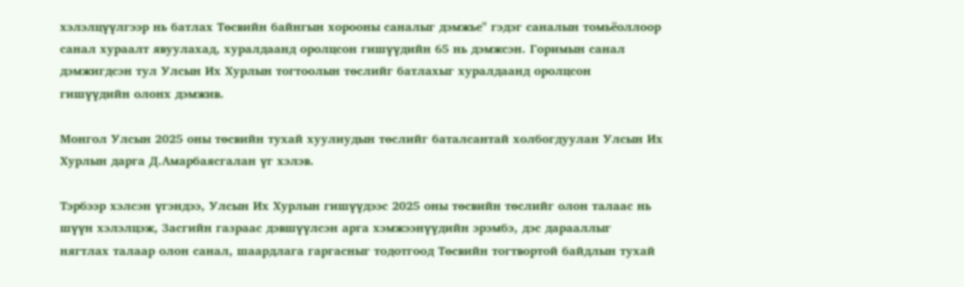хэлэлцүүлгээр нь батлах Төсвийн байнгын хорооны саналыг дэмжье" гэдэг саналын томьёоллоор санал хураалт явуулахад, хуралдаанд оролцсон гишүүдийн 65 нь дэмжсэн. Горимын санал дэмжигдсэн тул Улсын Их Хурлын тогтоолын төслийг батлахыг хуралдаанд оролцсон гишүүдийн олонх дэмжив.

Монгол Улсын 2025 оны төсвийн тухай хуулиудын төслийг баталсантай холбогдуулан Улсын Их Хурлын дарга Д.Амарбаясгалан үг хэлэв.

Тэрбээр хэлсэн үгэндээ, Улсын Их Хурлын гишүүдээс 2025 оны төсвийн төслийг олон талаас нь шүүн хэлэлцэж, Засгийн газраас дэвшүүлсэн арга хэмжээнүүдийн эрэмбэ, дэс дарааллыг нягтлах талаар олон санал, шаардлага гаргасныг тодотгоод Төсвийн тогтвортой байдлын тухай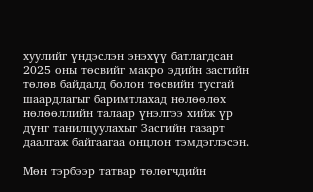хуулийг үндэслэн энэхүү батлагдсан 2025 оны төсвийг макро эдийн засгийн төлөв байдалд болон төсвийн тусгай шаардлагыг баримтлахад нөлөөлөх нөлөөллийн талаар үнэлгээ хийж үр дүнг танилцуулахыг Засгийн газарт даалгаж байгаагаа онцлон тэмдэглэсэн.

Мөн тэрбээр татвар төлөгчдийн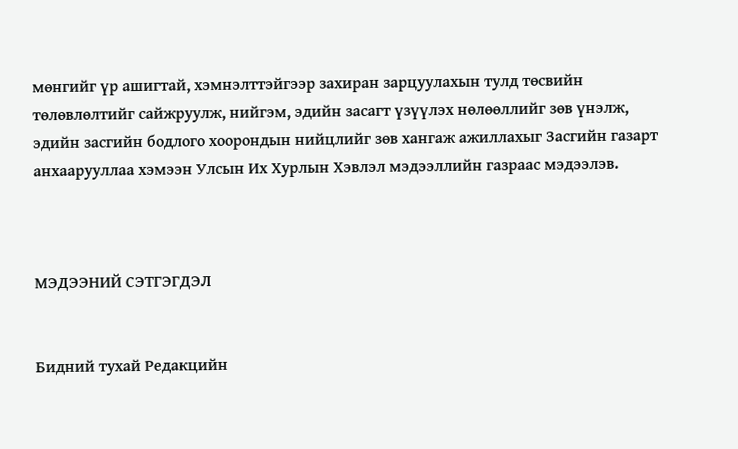мөнгийг үр ашигтай, хэмнэлттэйгээр захиран зарцуулахын тулд төсвийн төлөвлөлтийг сайжруулж, нийгэм, эдийн засагт үзүүлэх нөлөөллийг зөв үнэлж, эдийн засгийн бодлого хоорондын нийцлийг зөв хангаж ажиллахыг Засгийн газарт анхаарууллаа хэмээн Улсын Их Хурлын Хэвлэл мэдээллийн газраас мэдээлэв.



МЭДЭЭНИЙ СЭТГЭГДЭЛ


Бидний тухай Редакцийн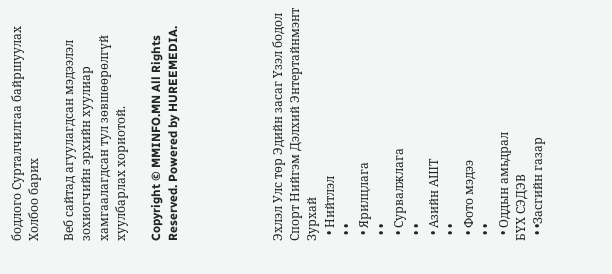бодлого Сурталчилгаа байршуулах Холбоо барих

Веб сайтад агуулагдсан мэдээлэл зохиогчийн эрхийн хуулиар хамгаалагдсан тул зөвшөөрөлгүй хуулбарлах хориотой.

Copyright © MMINFO.MN All Rights Reserved. Powered by HUREEMEDIA.





Эхлэл Улс төр Эдийн засаг Үзэл бодол Спорт Нийгэм Дэлхий Энтертайнмэнт Зурхай
  • Нийтлэл
  • •
  • Ярилцлага
  • •
  • Сурвалжлага
  • •
  • Азийн АШТ
  • •
  • Фото мэдээ
  • •
  • Оддын амьдрал
БҮХ СЭДЭВ
  • •Засгийн газар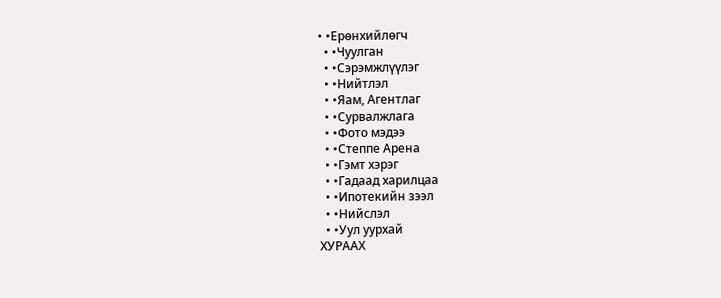• •Ерөнхийлөгч
  • •Чуулган
  • •Сэрэмжлүүлэг
  • •Нийтлэл
  • •Яам, Агентлаг
  • •Сурвалжлага
  • •Фото мэдээ
  • •Степпе Арена
  • •Гэмт хэрэг
  • •Гадаад харилцаа
  • •Ипотекийн зээл
  • •Нийслэл
  • •Уул уурхай
ХУРААХ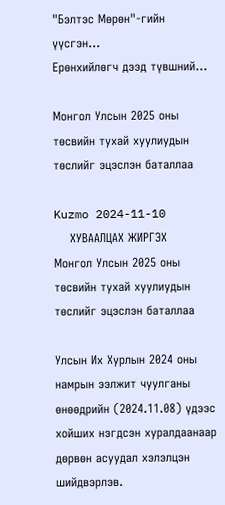"Бэлтэс Мөрөн"-гийн үүсгэн...
Ерөнхийлөгч дээд түвшний...

Монгол Улсын 2025 оны төсвийн тухай хуулиудын төслийг эцэслэн баталлаа

Kuzmo 2024-11-10
    ХУВААЛЦАХ ЖИРГЭХ
Монгол Улсын 2025 оны төсвийн тухай хуулиудын төслийг эцэслэн баталлаа

Улсын Их Хурлын 2024 оны намрын ээлжит чуулганы өнөөдрийн (2024.11.08) үдээс хойших нэгдсэн хуралдаанаар дөрвөн асуудал хэлэлцэн шийдвэрлэв.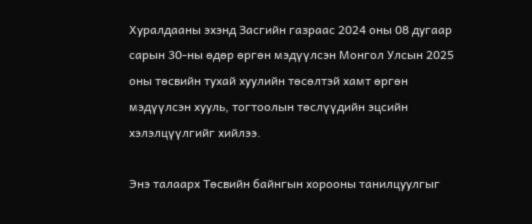Хуралдааны эхэнд Засгийн газраас 2024 оны 08 дугаар сарын 30-ны өдөр өргөн мэдүүлсэн Монгол Улсын 2025 оны төсвийн тухай хуулийн төсөлтэй хамт өргөн мэдүүлсэн хууль, тогтоолын төслүүдийн эцсийн хэлэлцүүлгийг хийлээ.

Энэ талаарх Төсвийн байнгын хорооны танилцуулгыг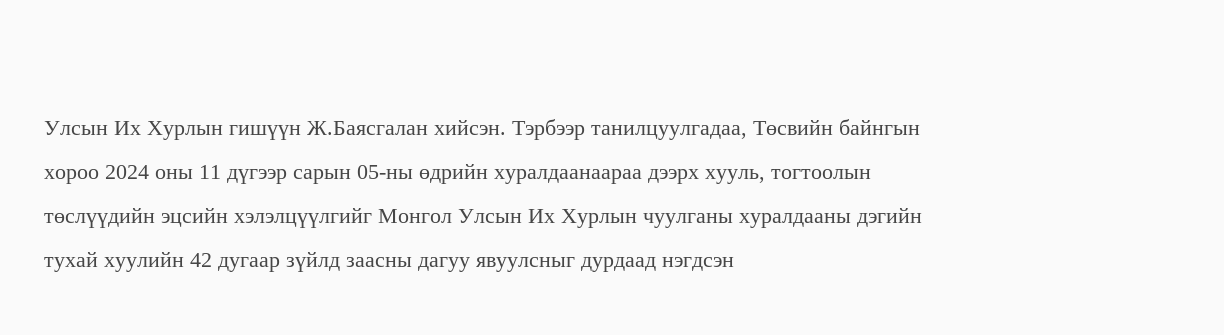Улсын Их Хурлын гишүүн Ж.Баясгалан хийсэн. Тэрбээр танилцуулгадаа, Төсвийн байнгын хороо 2024 оны 11 дүгээр сарын 05-ны өдрийн хуралдаанаараа дээрх хууль, тогтоолын төслүүдийн эцсийн хэлэлцүүлгийг Монгол Улсын Их Хурлын чуулганы хуралдааны дэгийн тухай хуулийн 42 дугаар зүйлд заасны дагуу явуулсныг дурдаад нэгдсэн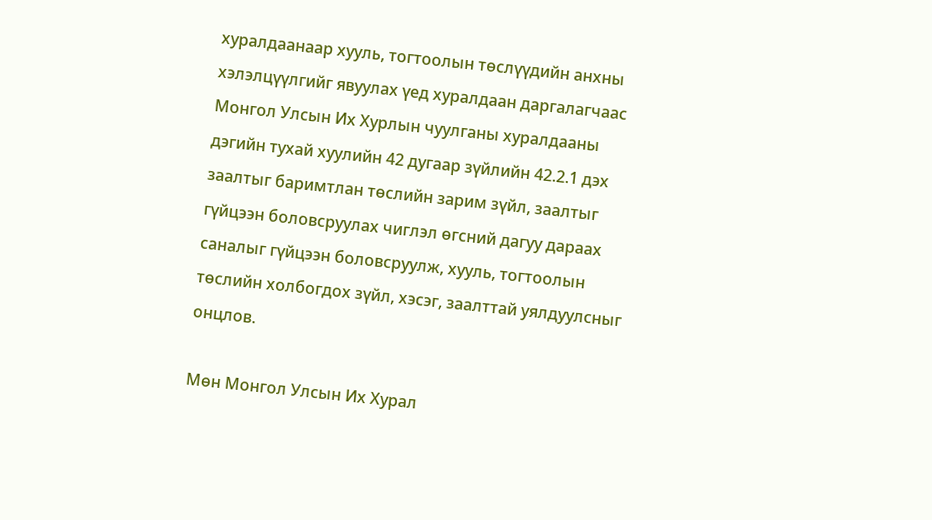хуралдаанаар хууль, тогтоолын төслүүдийн анхны хэлэлцүүлгийг явуулах үед хуралдаан даргалагчаас Монгол Улсын Их Хурлын чуулганы хуралдааны дэгийн тухай хуулийн 42 дугаар зүйлийн 42.2.1 дэх заалтыг баримтлан төслийн зарим зүйл, заалтыг гүйцээн боловсруулах чиглэл өгсний дагуу дараах саналыг гүйцээн боловсруулж, хууль, тогтоолын төслийн холбогдох зүйл, хэсэг, заалттай уялдуулсныг онцлов.

Мөн Монгол Улсын Их Хурал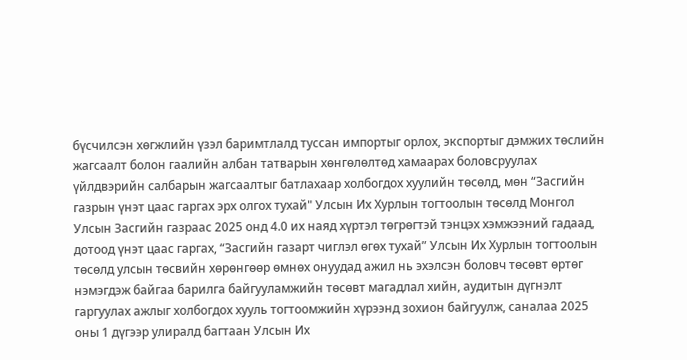бүсчилсэн хөгжлийн үзэл баримтлалд туссан импортыг орлох, экспортыг дэмжих төслийн жагсаалт болон гаалийн албан татварын хөнгөлөлтөд хамаарах боловсруулах үйлдвэрийн салбарын жагсаалтыг батлахаар холбогдох хуулийн төсөлд, мөн “Засгийн газрын үнэт цаас гаргах эрх олгох тухай" Улсын Их Хурлын тогтоолын төсөлд Монгол Улсын Засгийн газраас 2025 онд 4.0 их наяд хүртэл төгрөгтэй тэнцэх хэмжээний гадаад, дотоод үнэт цаас гаргах, “Засгийн газарт чиглэл өгөх тухай” Улсын Их Хурлын тогтоолын төсөлд улсын төсвийн хөрөнгөөр өмнөх онуудад ажил нь эхэлсэн боловч төсөвт өртөг нэмэгдэж байгаа барилга байгууламжийн төсөвт магадлал хийн, аудитын дүгнэлт гаргуулах ажлыг холбогдох хууль тогтоомжийн хүрээнд зохион байгуулж, саналаа 2025 оны 1 дүгээр улиралд багтаан Улсын Их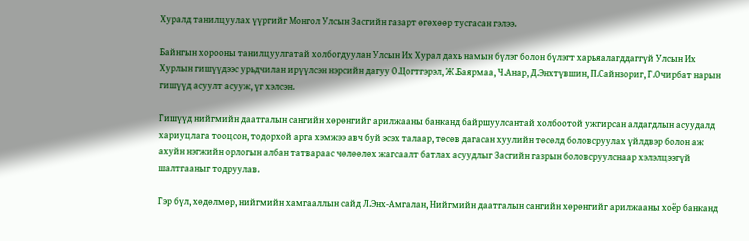Хуралд танилцуулах үүргийг Монгол Улсын Засгийн газарт өгөхөөр тусгасан гэлээ.

Байнгын хорооны танилцуулгатай холбогдуулан Улсын Их Хурал дахь намын бүлэг болон бүлэгт харьяалагддаггүй Улсын Их Хурлын гишүүдээс урьдчилан ирүүлсэн нэрсийн дагуу О.Цогтгэрэл, Ж.Баярмаа, Ч.Анар, Д.Энхтүвшин, П.Сайнзориг, Г.Очирбат нарын гишүүд асуулт асууж, үг хэлсэн.

Гишүүд нийгмийн даатгалын сангийн хөрөнгийг арилжааны банканд байршуулсантай холбоотой ужгирсан алдагдлын асуудалд хариуцлага тооцсон, тодорхой арга хэмжээ авч буй эсэх талаар, төсөв дагасан хуулийн төсөлд боловсруулах үйлдвэр болон аж ахуйн нэгжийн орлогын албан татвараас чөлөөлөх жагсаалт батлах асуудлыг Засгийн газрын боловсруулснаар хэлэлцээгүй шалтгааныг тодруулав.

Гэр бүл, хөдөлмөр, нийгмийн хамгааллын сайд Л.Энх-Амгалан, Нийгмийн даатгалын сангийн хөрөнгийг арилжааны хоёр банканд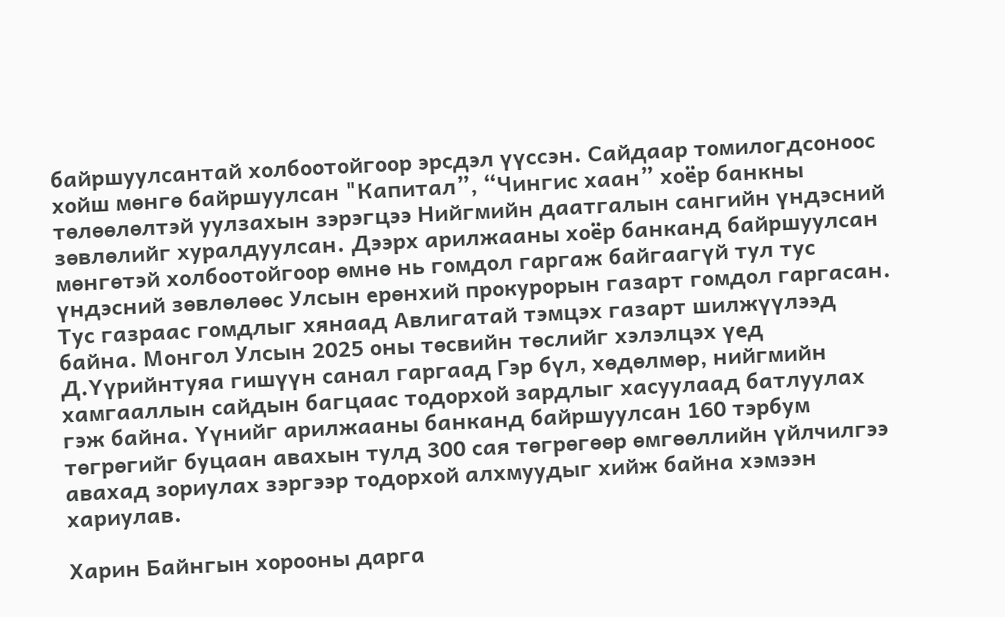байршуулсантай холбоотойгоор эрсдэл үүссэн. Сайдаар томилогдсоноос хойш мөнгө байршуулсан "Капитал”, “Чингис хаан” хоёр банкны төлөөлөлтэй уулзахын зэрэгцээ Нийгмийн даатгалын сангийн үндэсний зөвлөлийг хуралдуулсан. Дээрх арилжааны хоёр банканд байршуулсан мөнгөтэй холбоотойгоор өмнө нь гомдол гаргаж байгаагүй тул тус үндэсний зөвлөлөөс Улсын ерөнхий прокурорын газарт гомдол гаргасан. Тус газраас гомдлыг хянаад Авлигатай тэмцэх газарт шилжүүлээд байна. Монгол Улсын 2025 оны төсвийн төслийг хэлэлцэх үед Д.Үүрийнтуяа гишүүн санал гаргаад Гэр бүл, хөдөлмөр, нийгмийн хамгааллын сайдын багцаас тодорхой зардлыг хасуулаад батлуулах гэж байна. Үүнийг арилжааны банканд байршуулсан 160 тэрбум төгрөгийг буцаан авахын тулд 300 сая төгрөгөөр өмгөөллийн үйлчилгээ авахад зориулах зэргээр тодорхой алхмуудыг хийж байна хэмээн хариулав.

Харин Байнгын хорооны дарга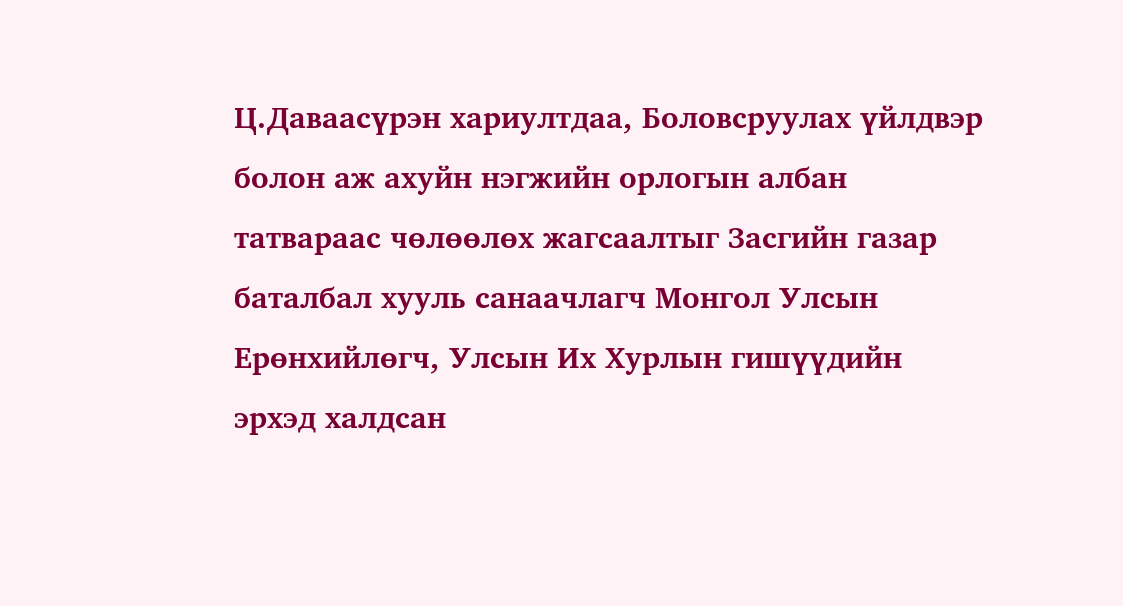Ц.Даваасүрэн хариултдаа, Боловсруулах үйлдвэр болон аж ахуйн нэгжийн орлогын албан татвараас чөлөөлөх жагсаалтыг Засгийн газар баталбал хууль санаачлагч Монгол Улсын Ерөнхийлөгч, Улсын Их Хурлын гишүүдийн эрхэд халдсан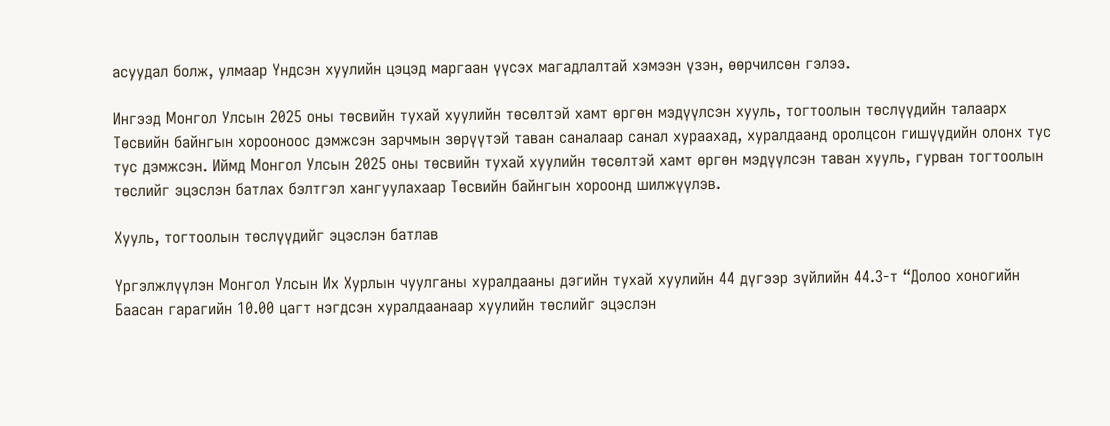асуудал болж, улмаар Үндсэн хуулийн цэцэд маргаан үүсэх магадлалтай хэмээн үзэн, өөрчилсөн гэлээ.

Ингээд Монгол Улсын 2025 оны төсвийн тухай хуулийн төсөлтэй хамт өргөн мэдүүлсэн хууль, тогтоолын төслүүдийн талаарх Төсвийн байнгын хорооноос дэмжсэн зарчмын зөрүүтэй таван саналаар санал хураахад, хуралдаанд оролцсон гишүүдийн олонх тус тус дэмжсэн. Иймд Монгол Улсын 2025 оны төсвийн тухай хуулийн төсөлтэй хамт өргөн мэдүүлсэн таван хууль, гурван тогтоолын төслийг эцэслэн батлах бэлтгэл хангуулахаар Төсвийн байнгын хороонд шилжүүлэв.

Хууль, тогтоолын төслүүдийг эцэслэн батлав

Үргэлжлүүлэн Монгол Улсын Их Хурлын чуулганы хуралдааны дэгийн тухай хуулийн 44 дүгээр зүйлийн 44.3-т “Долоо хоногийн Баасан гарагийн 10.00 цагт нэгдсэн хуралдаанаар хуулийн төслийг эцэслэн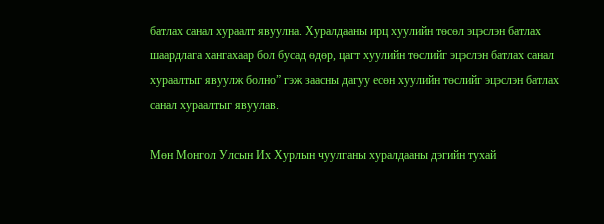батлах санал хураалт явуулна. Хуралдааны ирц хуулийн төсөл эцэслэн батлах шаардлага хангахаар бол бусад өдөр, цагт хуулийн төслийг эцэслэн батлах санал хураалтыг явуулж болно” гэж заасны дагуу есөн хуулийн төслийг эцэслэн батлах санал хураалтыг явуулав.

Мөн Монгол Улсын Их Хурлын чуулганы хуралдааны дэгийн тухай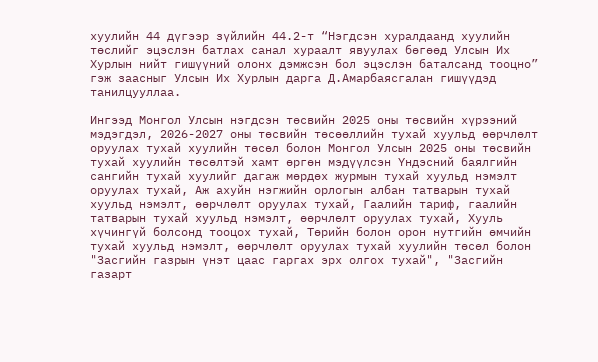хуулийн 44 дүгээр зүйлийн 44.2-т “Нэгдсэн хуралдаанд хуулийн төслийг эцэслэн батлах санал хураалт явуулах бөгөөд Улсын Их Хурлын нийт гишүүний олонх дэмжсэн бол эцэслэн баталсанд тооцно” гэж заасныг Улсын Их Хурлын дарга Д.Амарбаясгалан гишүүдэд танилцууллаа.

Ингээд Монгол Улсын нэгдсэн төсвийн 2025 оны төсвийн хүрээний мэдэгдэл, 2026-2027 оны төсвийн төсөөллийн тухай хуульд өөрчлөлт оруулах тухай хуулийн төсөл болон Монгол Улсын 2025 оны төсвийн тухай хуулийн төсөлтэй хамт өргөн мэдүүлсэн Үндэсний баялгийн сангийн тухай хуулийг дагаж мөрдөх журмын тухай хуульд нэмэлт оруулах тухай, Аж ахуйн нэгжийн орлогын албан татварын тухай хуульд нэмэлт, өөрчлөлт оруулах тухай, Гаалийн тариф, гаалийн татварын тухай хуульд нэмэлт, өөрчлөлт оруулах тухай, Хууль хүчингүй болсонд тооцох тухай, Төрийн болон орон нутгийн өмчийн тухай хуульд нэмэлт, өөрчлөлт оруулах тухай хуулийн төсөл болон "Засгийн газрын үнэт цаас гаргах эрх олгох тухай", "Засгийн газарт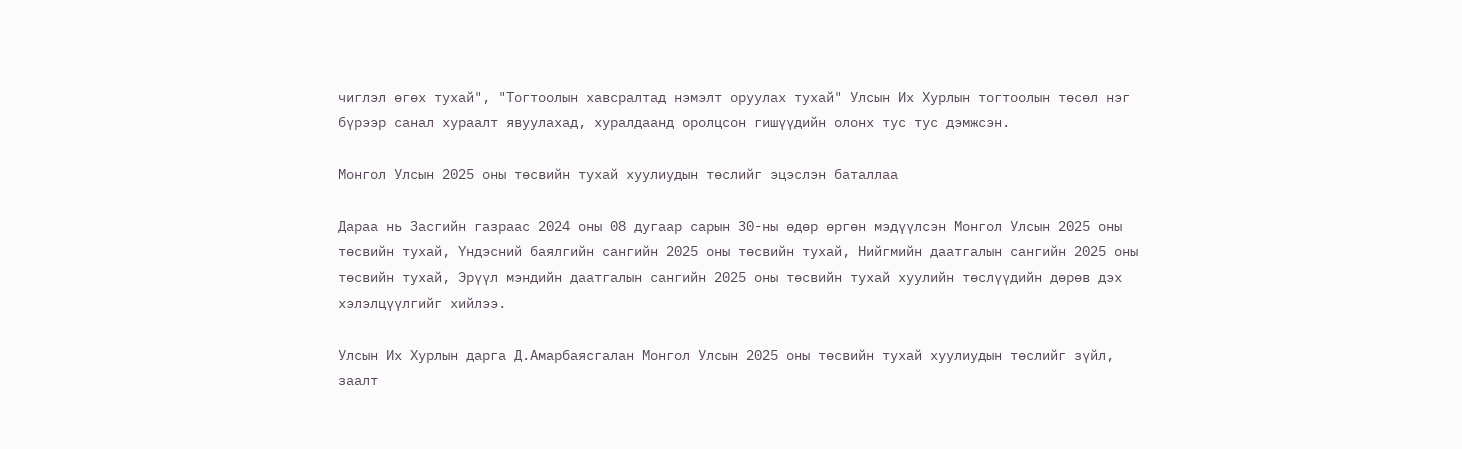чиглэл өгөх тухай", "Тогтоолын хавсралтад нэмэлт оруулах тухай" Улсын Их Хурлын тогтоолын төсөл нэг бүрээр санал хураалт явуулахад, хуралдаанд оролцсон гишүүдийн олонх тус тус дэмжсэн.

Монгол Улсын 2025 оны төсвийн тухай хуулиудын төслийг эцэслэн баталлаа

Дараа нь Засгийн газраас 2024 оны 08 дугаар сарын 30-ны өдөр өргөн мэдүүлсэн Монгол Улсын 2025 оны төсвийн тухай, Үндэсний баялгийн сангийн 2025 оны төсвийн тухай, Нийгмийн даатгалын сангийн 2025 оны төсвийн тухай, Эрүүл мэндийн даатгалын сангийн 2025 оны төсвийн тухай хуулийн төслүүдийн дөрөв дэх хэлэлцүүлгийг хийлээ.

Улсын Их Хурлын дарга Д.Амарбаясгалан Монгол Улсын 2025 оны төсвийн тухай хуулиудын төслийг зүйл, заалт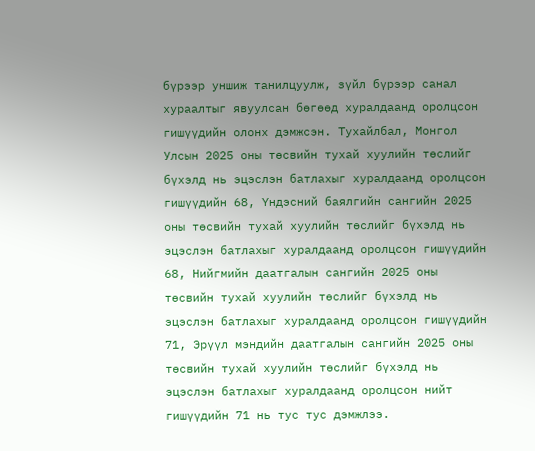бүрээр уншиж танилцуулж, зүйл бүрээр санал хураалтыг явуулсан бөгөөд хуралдаанд оролцсон гишүүдийн олонх дэмжсэн. Тухайлбал, Монгол Улсын 2025 оны төсвийн тухай хуулийн төслийг бүхэлд нь эцэслэн батлахыг хуралдаанд оролцсон гишүүдийн 68, Үндэсний баялгийн сангийн 2025 оны төсвийн тухай хуулийн төслийг бүхэлд нь эцэслэн батлахыг хуралдаанд оролцсон гишүүдийн 68, Нийгмийн даатгалын сангийн 2025 оны төсвийн тухай хуулийн төслийг бүхэлд нь эцэслэн батлахыг хуралдаанд оролцсон гишүүдийн 71, Эрүүл мэндийн даатгалын сангийн 2025 оны төсвийн тухай хуулийн төслийг бүхэлд нь эцэслэн батлахыг хуралдаанд оролцсон нийт гишүүдийн 71 нь тус тус дэмжлээ.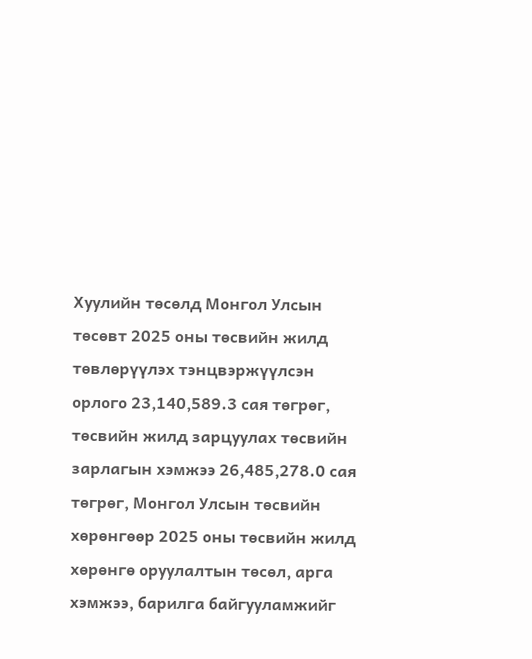Хуулийн төсөлд Монгол Улсын төсөвт 2025 оны төсвийн жилд төвлөрүүлэх тэнцвэржүүлсэн орлого 23,140,589.3 сая төгрөг, төсвийн жилд зарцуулах төсвийн зарлагын хэмжээ 26,485,278.0 сая төгрөг, Монгол Улсын төсвийн хөрөнгөөр 2025 оны төсвийн жилд хөрөнгө оруулалтын төсөл, арга хэмжээ, барилга байгууламжийг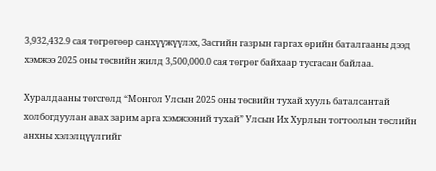3,932,432.9 сая төгрөгөөр санхүүжүүлэх, Засгийн газрын гаргах өрийн баталгааны дээд хэмжээ 2025 оны төсвийн жилд 3,500,000.0 сая төгрөг байхаар тусгасан байлаа.

Хуралдааны төгсгөлд “Монгол Улсын 2025 оны төсвийн тухай хууль баталсантай холбогдуулан авах зарим арга хэмжээний тухай” Улсын Их Хурлын тогтоолын төслийн анхны хэлэлцүүлгийг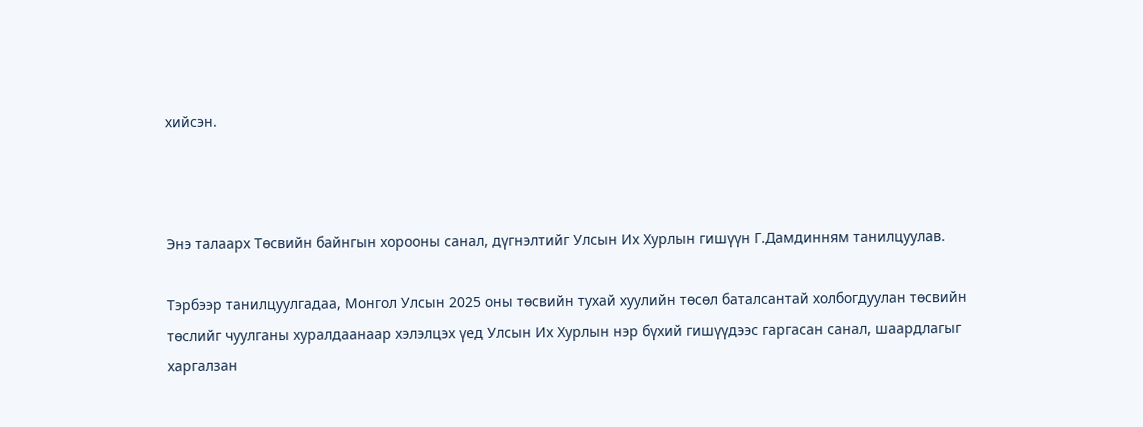хийсэн.



Энэ талаарх Төсвийн байнгын хорооны санал, дүгнэлтийг Улсын Их Хурлын гишүүн Г.Дамдинням танилцуулав.

Тэрбээр танилцуулгадаа, Монгол Улсын 2025 оны төсвийн тухай хуулийн төсөл баталсантай холбогдуулан төсвийн төслийг чуулганы хуралдаанаар хэлэлцэх үед Улсын Их Хурлын нэр бүхий гишүүдээс гаргасан санал, шаардлагыг харгалзан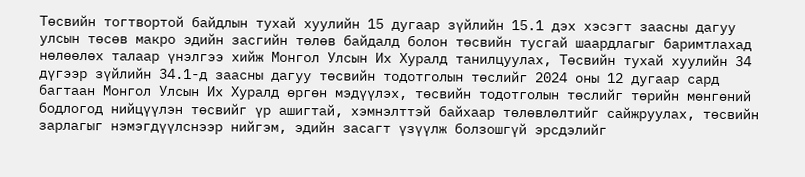Төсвийн тогтвортой байдлын тухай хуулийн 15 дугаар зүйлийн 15.1 дэх хэсэгт заасны дагуу улсын төсөв макро эдийн засгийн төлөв байдалд болон төсвийн тусгай шаардлагыг баримтлахад нөлөөлөх талаар үнэлгээ хийж Монгол Улсын Их Хуралд танилцуулах, Төсвийн тухай хуулийн 34 дүгээр зүйлийн 34.1-д заасны дагуу төсвийн тодотголын төслийг 2024 оны 12 дугаар сард багтаан Монгол Улсын Их Хуралд өргөн мэдүүлэх, төсвийн тодотголын төслийг төрийн мөнгөний бодлогод нийцүүлэн төсвийг үр ашигтай, хэмнэлттэй байхаар төлөвлөлтийг сайжруулах, төсвийн зарлагыг нэмэгдүүлснээр нийгэм, эдийн засагт үзүүлж болзошгүй эрсдэлийг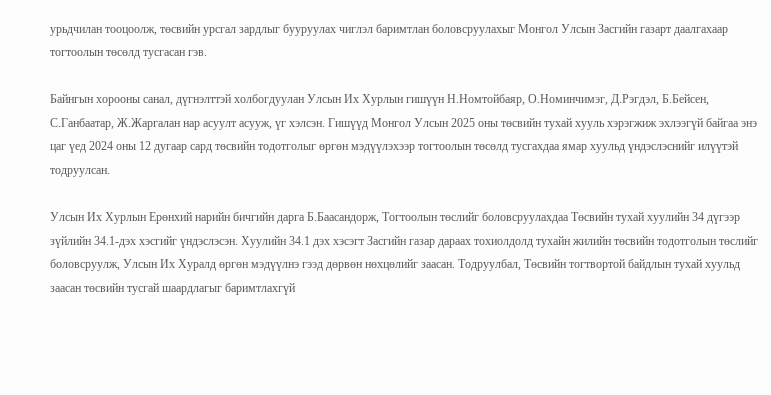урьдчилан тооцоолж, төсвийн урсгал зардлыг бууруулах чиглэл баримтлан боловсруулахыг Монгол Улсын Засгийн газарт даалгахаар тогтоолын төсөлд тусгасан гэв.

Байнгын хорооны санал, дүгнэлттэй холбогдуулан Улсын Их Хурлын гишүүн Н.Номтойбаяр, О.Номинчимэг, Д.Рэгдэл, Б.Бейсен, С.Ганбаатар, Ж.Жаргалан нар асуулт асууж, үг хэлсэн. Гишүүд Монгол Улсын 2025 оны төсвийн тухай хууль хэрэгжиж эхлээгүй байгаа энэ цаг үед 2024 оны 12 дугаар сард төсвийн тодотголыг өргөн мэдүүлэхээр тогтоолын төсөлд тусгахдаа ямар хуульд үндэслэснийг илүүтэй тодруулсан.

Улсын Их Хурлын Ерөнхий нарийн бичгийн дарга Б.Баасандорж, Тогтоолын төслийг боловсруулахдаа Төсвийн тухай хуулийн 34 дүгээр зүйлийн 34.1-дэх хэсгийг үндэслэсэн. Хуулийн 34.1 дэх хэсэгт Засгийн газар дараах тохиолдолд тухайн жилийн төсвийн тодотголын төслийг боловсруулж, Улсын Их Хуралд өргөн мэдүүлнэ гээд дөрвөн нөхцөлийг заасан. Тодруулбал, Төсвийн тогтвортой байдлын тухай хуульд заасан төсвийн тусгай шаардлагыг баримтлахгүй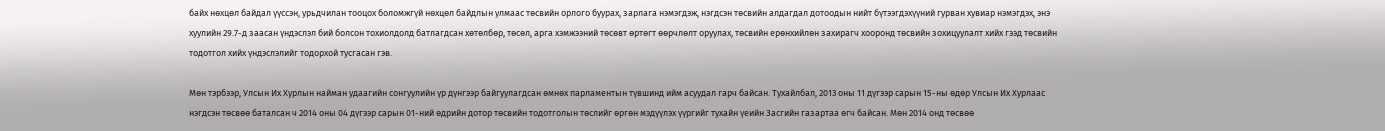байх нөхцөл байдал үүссэн, урьдчилан тооцох боломжгүй нөхцөл байдлын улмаас төсвийн орлого буурах, зарлага нэмэгдэж, нэгдсэн төсвийн алдагдал дотоодын нийт бүтээгдэхүүний гурван хувиар нэмэгдэх, энэ хуулийн 29.7-д заасан үндэслэл бий болсон тохиолдолд батлагдсан хөтөлбөр, төсөл, арга хэмжээний төсөвт өртөгт өөрчлөлт оруулах, төсвийн ерөнхийлөн захирагч хооронд төсвийн зохицуулалт хийх гээд төсвийн тодотгол хийх үндэслэлийг тодорхой тусгасан гэв.

Мөн тэрбээр, Улсын Их Хурлын найман удаагийн сонгуулийн үр дүнгээр байгуулагдсан өмнөх парламентын түвшинд ийм асуудал гарч байсан. Тухайлбал, 2013 оны 11 дүгээр сарын 15-ны өдөр Улсын Их Хурлаас нэгдсэн төсвөө баталсан ч 2014 оны 04 дүгээр сарын 01-ний өдрийн дотор төсвийн тодотголын төслийг өргөн мэдүүлэх үүргийг тухайн үеийн Засгийн газартаа өгч байсан. Мөн 2014 онд төсвөө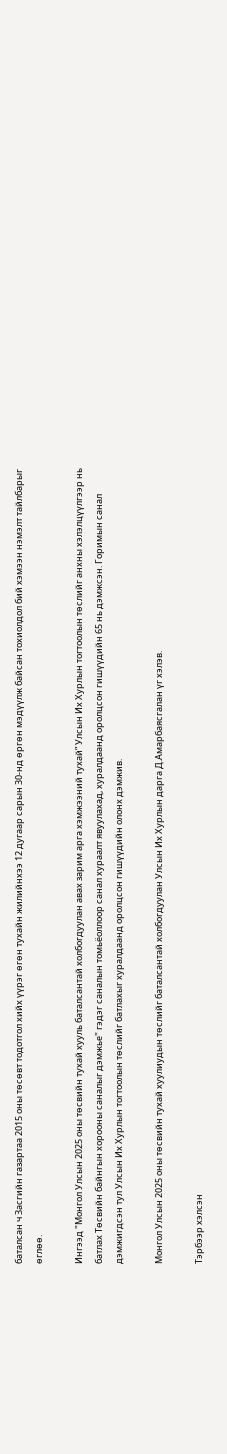баталсан ч Засгийн газартаа 2015 оны төсөвт тодотгол хийх үүрэг өгөн тухайн жилийнхээ 12 дугаар сарын 30-нд өргөн мэдүүлж байсан тохиолдол бий хэмээн нэмэлт тайлбарыг өглөө.

Ингээд "Монгол Улсын 2025 оны төсвийн тухай хууль баталсантай холбогдуулан авах зарим арга хэмжээний тухай” Улсын Их Хурлын тогтоолын төслийг анхны хэлэлцүүлгээр нь батлах Төсвийн байнгын хорооны саналыг дэмжье" гэдэг саналын томьёоллоор санал хураалт явуулахад, хуралдаанд оролцсон гишүүдийн 65 нь дэмжсэн. Горимын санал дэмжигдсэн тул Улсын Их Хурлын тогтоолын төслийг батлахыг хуралдаанд оролцсон гишүүдийн олонх дэмжив.

Монгол Улсын 2025 оны төсвийн тухай хуулиудын төслийг баталсантай холбогдуулан Улсын Их Хурлын дарга Д.Амарбаясгалан үг хэлэв.

Тэрбээр хэлсэн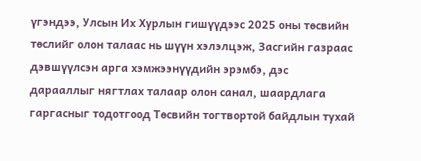үгэндээ, Улсын Их Хурлын гишүүдээс 2025 оны төсвийн төслийг олон талаас нь шүүн хэлэлцэж, Засгийн газраас дэвшүүлсэн арга хэмжээнүүдийн эрэмбэ, дэс дарааллыг нягтлах талаар олон санал, шаардлага гаргасныг тодотгоод Төсвийн тогтвортой байдлын тухай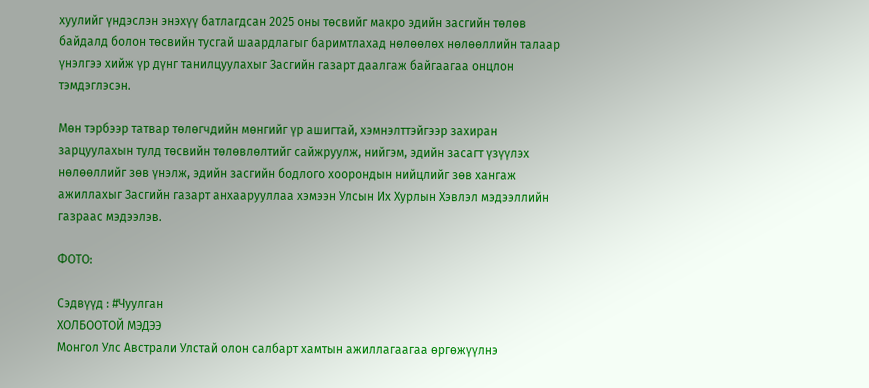хуулийг үндэслэн энэхүү батлагдсан 2025 оны төсвийг макро эдийн засгийн төлөв байдалд болон төсвийн тусгай шаардлагыг баримтлахад нөлөөлөх нөлөөллийн талаар үнэлгээ хийж үр дүнг танилцуулахыг Засгийн газарт даалгаж байгаагаа онцлон тэмдэглэсэн.

Мөн тэрбээр татвар төлөгчдийн мөнгийг үр ашигтай, хэмнэлттэйгээр захиран зарцуулахын тулд төсвийн төлөвлөлтийг сайжруулж, нийгэм, эдийн засагт үзүүлэх нөлөөллийг зөв үнэлж, эдийн засгийн бодлого хоорондын нийцлийг зөв хангаж ажиллахыг Засгийн газарт анхаарууллаа хэмээн Улсын Их Хурлын Хэвлэл мэдээллийн газраас мэдээлэв.

ФОТО:

Сэдвүүд : #Чуулган
ХОЛБООТОЙ МЭДЭЭ
Монгол Улс Австрали Улстай олон салбарт хамтын ажиллагаагаа өргөжүүлнэ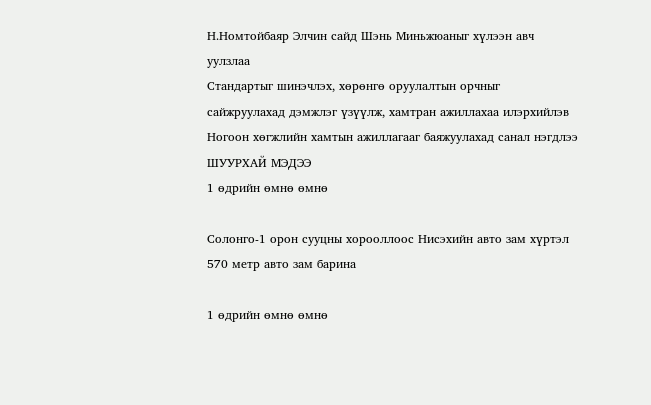Н.Номтойбаяр Элчин сайд Шэнь Миньжюаныг хүлээн авч уулзлаа
Стандартыг шинэчлэх, хөрөнгө оруулалтын орчныг сайжруулахад дэмжлэг үзүүлж, хамтран ажиллахаа илэрхийлэв
Ногоон хөгжлийн хамтын ажиллагааг баяжуулахад санал нэгдлээ
ШУУРХАЙ МЭДЭЭ
1 өдрийн өмнө өмнө

Солонго-1 орон сууцны хорооллоос Нисэхийн авто зам хүртэл 570 метр авто зам барина

1 өдрийн өмнө өмнө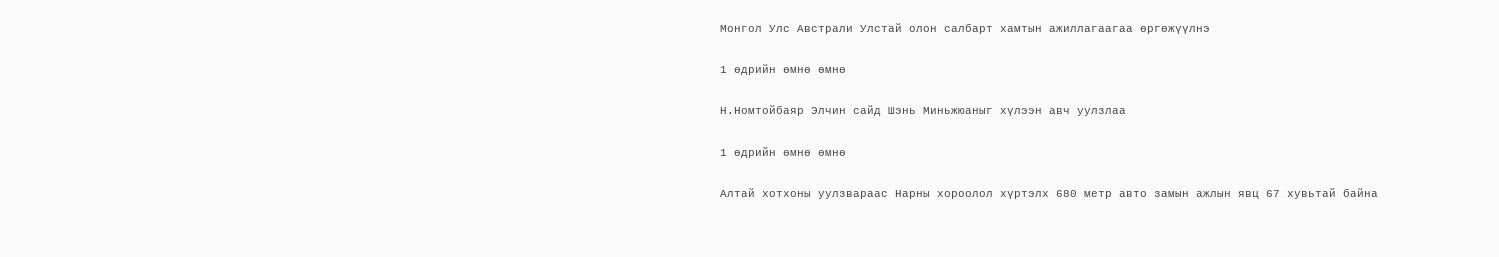Монгол Улс Австрали Улстай олон салбарт хамтын ажиллагаагаа өргөжүүлнэ

1 өдрийн өмнө өмнө

Н.Номтойбаяр Элчин сайд Шэнь Миньжюаныг хүлээн авч уулзлаа

1 өдрийн өмнө өмнө

Алтай хотхоны уулзвараас Нарны хороолол хүртэлх 680 метр авто замын ажлын явц 67 хувьтай байна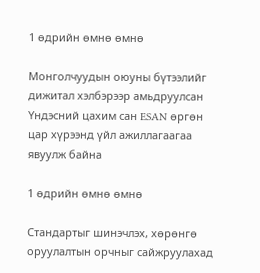1 өдрийн өмнө өмнө

Монголчуудын оюуны бүтээлийг дижитал хэлбэрээр амьдруулсан Үндэсний цахим сан ESAN өргөн цар хүрээнд үйл ажиллагаагаа явуулж байна

1 өдрийн өмнө өмнө

Стандартыг шинэчлэх, хөрөнгө оруулалтын орчныг сайжруулахад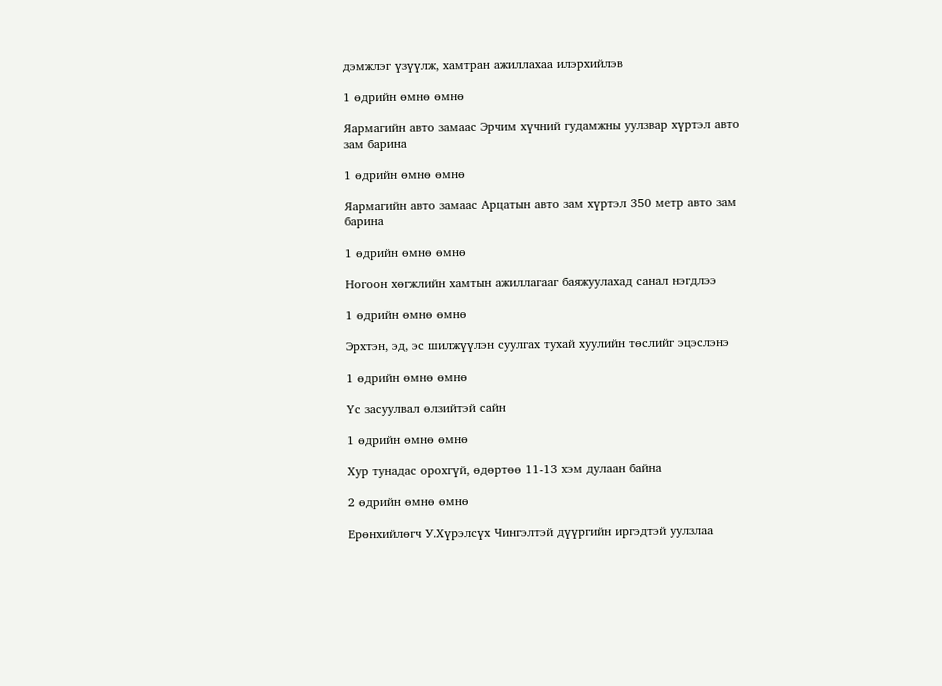дэмжлэг үзүүлж, хамтран ажиллахаа илэрхийлэв

1 өдрийн өмнө өмнө

Яармагийн авто замаас Эрчим хүчний гудамжны уулзвар хүртэл авто зам барина

1 өдрийн өмнө өмнө

Яармагийн авто замаас Арцатын авто зам хүртэл 350 метр авто зам барина

1 өдрийн өмнө өмнө

Ногоон хөгжлийн хамтын ажиллагааг баяжуулахад санал нэгдлээ

1 өдрийн өмнө өмнө

Эрхтэн, эд, эс шилжүүлэн суулгах тухай хуулийн төслийг эцэслэнэ

1 өдрийн өмнө өмнө

Үс засуулвал өлзийтэй сайн

1 өдрийн өмнө өмнө

Хур тунадас орохгүй, өдөртөө 11-13 хэм дулаан байна

2 өдрийн өмнө өмнө

Ерөнхийлөгч У.Хүрэлсүх Чингэлтэй дүүргийн иргэдтэй уулзлаа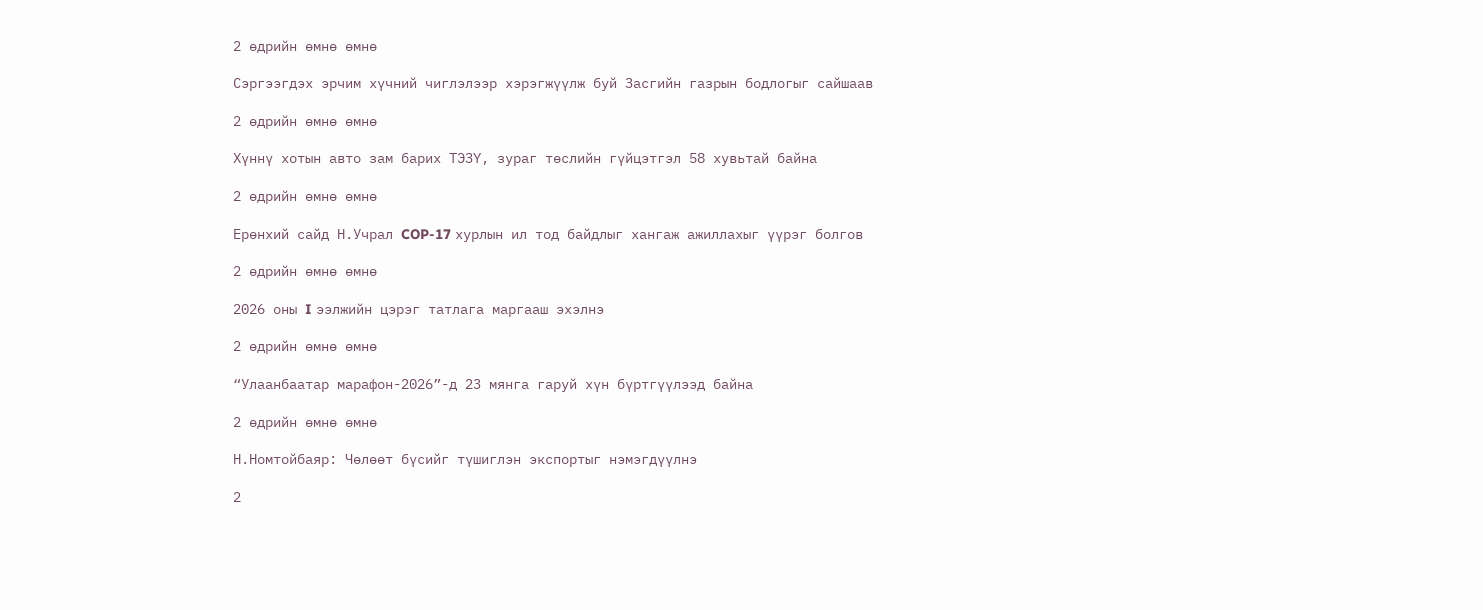2 өдрийн өмнө өмнө

Сэргээгдэх эрчим хүчний чиглэлээр хэрэгжүүлж буй Засгийн газрын бодлогыг сайшаав

2 өдрийн өмнө өмнө

Хүннү хотын авто зам барих ТЭЗҮ, зураг төслийн гүйцэтгэл 58 хувьтай байна

2 өдрийн өмнө өмнө

Ерөнхий сайд Н.Учрал COP-17 хурлын ил тод байдлыг хангаж ажиллахыг үүрэг болгов

2 өдрийн өмнө өмнө

2026 оны I ээлжийн цэрэг татлага маргааш эхэлнэ

2 өдрийн өмнө өмнө

“Улаанбаатар марафон-2026”-д 23 мянга гаруй хүн бүртгүүлээд байна

2 өдрийн өмнө өмнө

Н.Номтойбаяр: Чөлөөт бүсийг түшиглэн экспортыг нэмэгдүүлнэ

2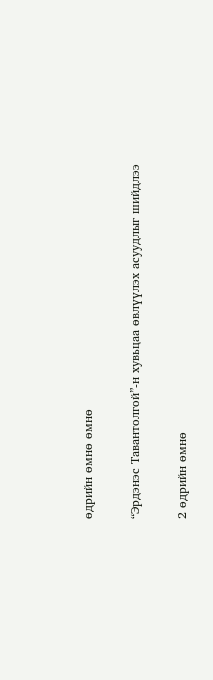өдрийн өмнө өмнө

“Эрдэнэс Тавантолгой”-н хувьцаа өвлүүлэх асуудлыг шийдлээ

2 өдрийн өмнө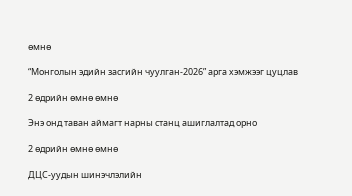өмнө

“Монголын эдийн засгийн чуулган-2026” арга хэмжээг цуцлав

2 өдрийн өмнө өмнө

Энэ онд таван аймагт нарны станц ашиглалтад орно

2 өдрийн өмнө өмнө

ДЦС-уудын шинэчлэлийн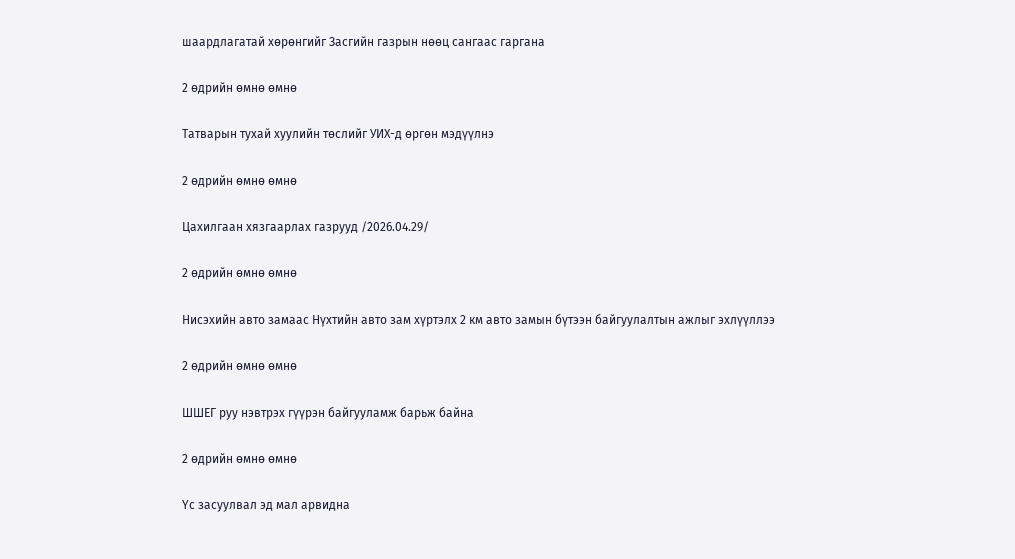шаардлагатай хөрөнгийг Засгийн газрын нөөц сангаас гаргана

2 өдрийн өмнө өмнө

Татварын тухай хуулийн төслийг УИХ-д өргөн мэдүүлнэ

2 өдрийн өмнө өмнө

Цахилгаан хязгаарлах газрууд /2026.04.29/

2 өдрийн өмнө өмнө

Нисэхийн авто замаас Нүхтийн авто зам хүртэлх 2 км авто замын бүтээн байгуулалтын ажлыг эхлүүллээ

2 өдрийн өмнө өмнө

ШШЕГ руу нэвтрэх гүүрэн байгууламж барьж байна

2 өдрийн өмнө өмнө

Үс засуулвал эд мал арвидна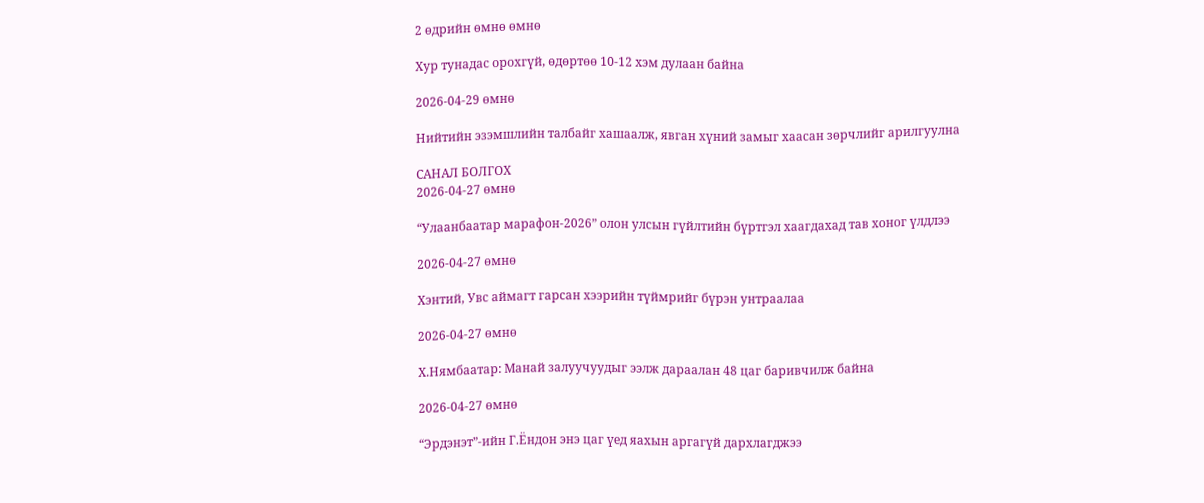2 өдрийн өмнө өмнө

Хур тунадас орохгүй, өдөртөө 10-12 хэм дулаан байна

2026-04-29 өмнө

Нийтийн эзэмшлийн талбайг хашаалж, явган хүний замыг хаасан зөрчлийг арилгуулна

САНАЛ БОЛГОХ
2026-04-27 өмнө

“Улаанбаатар марафон-2026” олон улсын гүйлтийн бүртгэл хаагдахад тав хоног үлдлээ

2026-04-27 өмнө

Хэнтий, Увс аймагт гарсан хээрийн түймрийг бүрэн унтраалаа

2026-04-27 өмнө

Х.Нямбаатар: Манай залуучуудыг ээлж дараалан 48 цаг баривчилж байна

2026-04-27 өмнө

“Эрдэнэт”-ийн Г.Ёндон энэ цаг үед яахын аргагүй дархлагджээ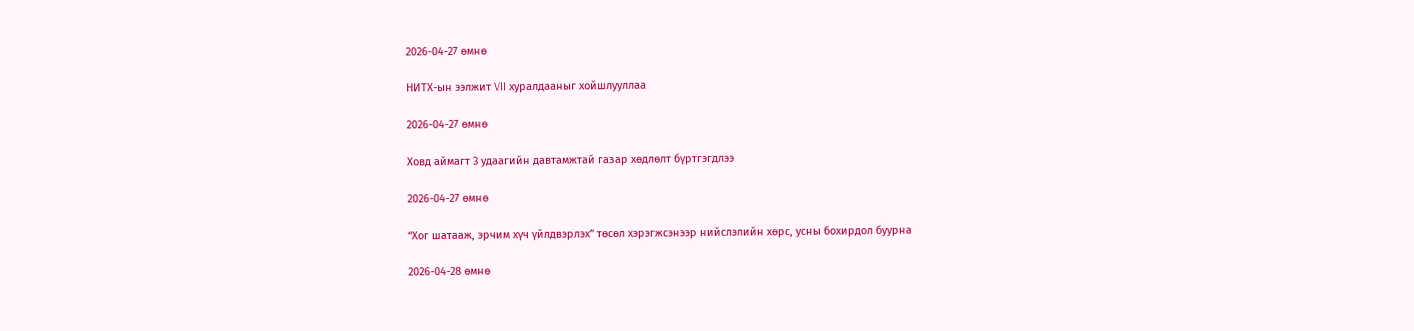2026-04-27 өмнө

НИТХ-ын ээлжит VII хуралдааныг хойшлууллаа

2026-04-27 өмнө

Ховд аймагт 3 удаагийн давтамжтай газар хөдлөлт бүртгэгдлээ

2026-04-27 өмнө

“Хог шатааж, эрчим хүч үйлдвэрлэх” төсөл хэрэгжсэнээр нийслэлийн хөрс, усны бохирдол буурна

2026-04-28 өмнө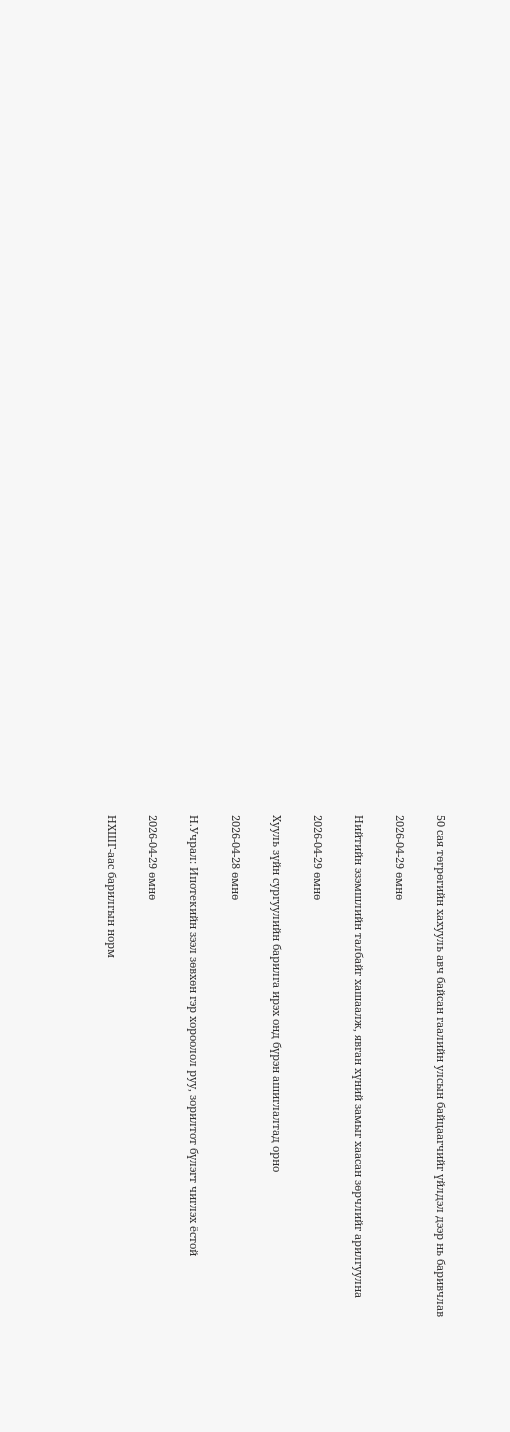50 сая төгрөгийн хахууль авч байсан гаалийн улсын байцаагчийг үйлдэл дээр нь баривчлав

2026-04-29 өмнө

Нийтийн эзэмшлийн талбайг хашаалж, явган хүний замыг хаасан зөрчлийг арилгуулна

2026-04-29 өмнө

Хууль зүйн сургуулийн барилга ирэх онд бүрэн ашиглалтад орно

2026-04-28 өмнө

Н.Учрал: Ипотекийн зээл зөвхөн гэр хороолол руу, зорилтот бүлэгт чиглэх ёстой

2026-04-29 өмнө

НХШГ-аас барилгын норм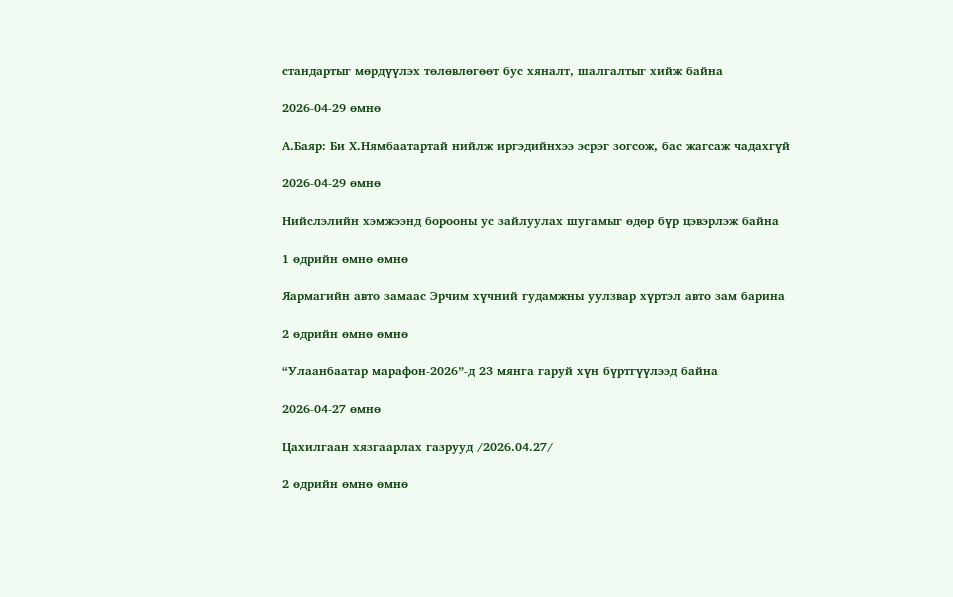стандартыг мөрдүүлэх төлөвлөгөөт бус хяналт, шалгалтыг хийж байна

2026-04-29 өмнө

А.Баяр: Би Х.Нямбаатартай нийлж иргэдийнхээ эсрэг зогсож, бас жагсаж чадахгүй

2026-04-29 өмнө

Нийслэлийн хэмжээнд борооны ус зайлуулах шугамыг өдөр бүр цэвэрлэж байна

1 өдрийн өмнө өмнө

Яармагийн авто замаас Эрчим хүчний гудамжны уулзвар хүртэл авто зам барина

2 өдрийн өмнө өмнө

“Улаанбаатар марафон-2026”-д 23 мянга гаруй хүн бүртгүүлээд байна

2026-04-27 өмнө

Цахилгаан хязгаарлах газрууд /2026.04.27/

2 өдрийн өмнө өмнө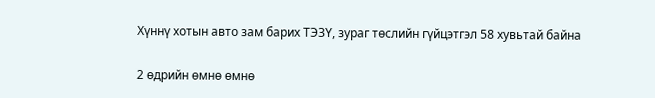Хүннү хотын авто зам барих ТЭЗҮ, зураг төслийн гүйцэтгэл 58 хувьтай байна

2 өдрийн өмнө өмнө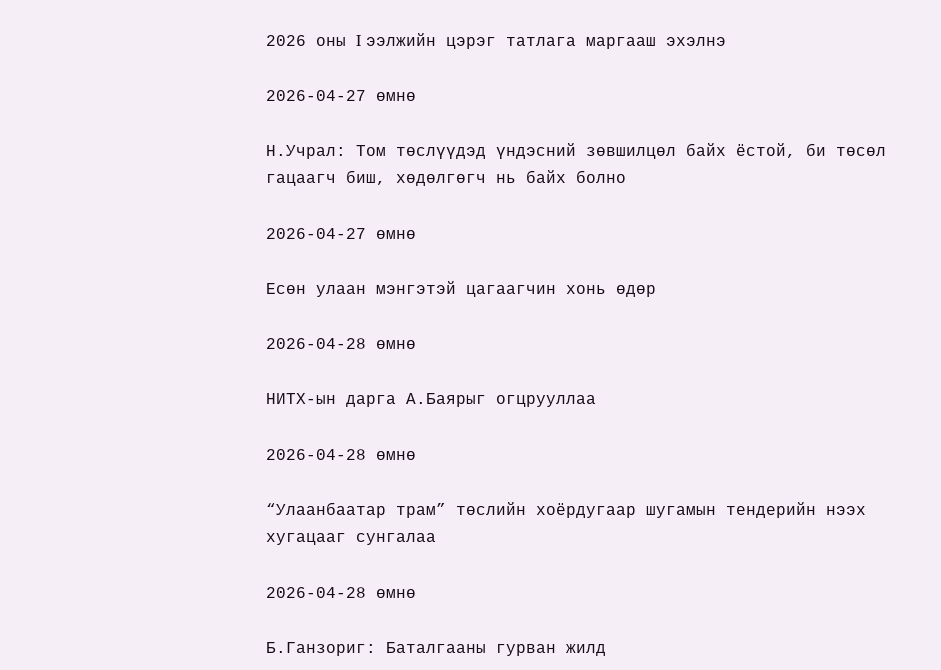2026 оны I ээлжийн цэрэг татлага маргааш эхэлнэ

2026-04-27 өмнө

Н.Учрал: Том төслүүдэд үндэсний зөвшилцөл байх ёстой, би төсөл гацаагч биш, хөдөлгөгч нь байх болно

2026-04-27 өмнө

Есөн улаан мэнгэтэй цагаагчин хонь өдөр

2026-04-28 өмнө

НИТХ-ын дарга А.Баярыг огцрууллаа

2026-04-28 өмнө

“Улаанбаатар трам” төслийн хоёрдугаар шугамын тендерийн нээх хугацааг сунгалаа

2026-04-28 өмнө

Б.Ганзориг: Баталгааны гурван жилд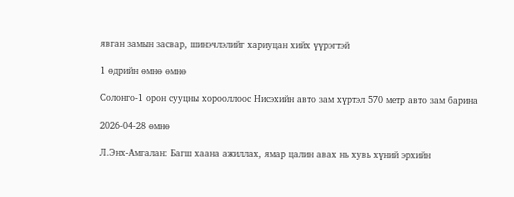явган замын засвар, шинэчлэлийг хариуцан хийх үүрэгтэй

1 өдрийн өмнө өмнө

Солонго-1 орон сууцны хорооллоос Нисэхийн авто зам хүртэл 570 метр авто зам барина

2026-04-28 өмнө

Л.Энх-Амгалан: Багш хаана ажиллах, ямар цалин авах нь хувь хүний эрхийн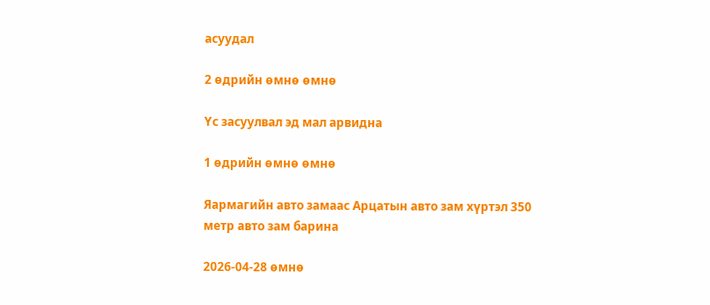асуудал

2 өдрийн өмнө өмнө

Үс засуулвал эд мал арвидна

1 өдрийн өмнө өмнө

Яармагийн авто замаас Арцатын авто зам хүртэл 350 метр авто зам барина

2026-04-28 өмнө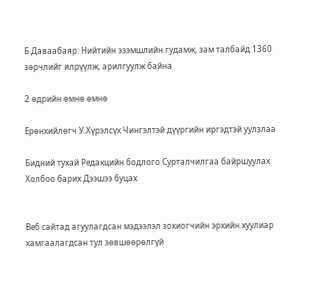Б.Даваабаяр: Нийтийн эзэмшлийн гудамж, зам талбайд 1360 зөрчлийг илрүүлж, арилгуулж байна

2 өдрийн өмнө өмнө

Ерөнхийлөгч У.Хүрэлсүх Чингэлтэй дүүргийн иргэдтэй уулзлаа

Бидний тухай Редакцийн бодлого Сурталчилгаа байршуулах Холбоо барих Дээшээ буцах


Веб сайтад агуулагдсан мэдээлэл зохиогчийн эрхийн хуулиар хамгаалагдсан тул зөвшөөрөлгүй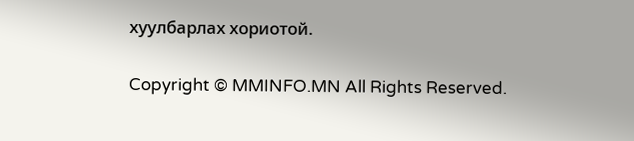хуулбарлах хориотой.

Copyright © MMINFO.MN All Rights Reserved.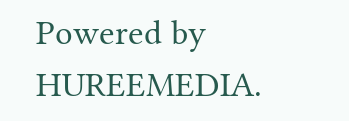Powered by HUREEMEDIA.